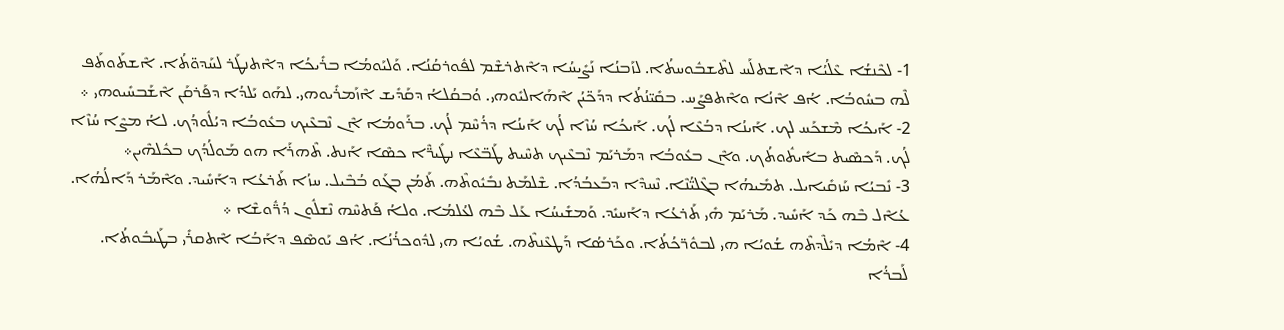1- ܠܟܶܢܫܳܐ ܥܶܠܳܝܳܐ ܕܐܶܫܬܠܰܚ ܠܬܶܫܒܽܘܚܬܳܐ. ܠܙܰܒܢܳܐ ܢܰܨܺܝܚܳܐ ܕܐܶܬܪܫܶܡ ܠܦܽܘܪܩܳܢܳܐ. ܘܰܠܝܰܘܡܳܐ ܒܪܺܝܟܳܐ ܕܐܶܬܢܛܰܪ ܠܚܰܕܘ̈ܬܳܐ. ܐܶܫܬܰܘܬܰܦ ܠܶܗ ܒܚܽܘܒܳܐ. ܐܳܦ ܐܶܢܳܐ ܘܐܶܬܦܨܰܚ. ܒܩܺܝ̈ܢܳܬܳܐ ܕܕܰܟ̈ܝܳܢ ܐܶܗܰܐܠܝܺܘܗܝ. ܘܳܒܩܳܠܐܳ ܕܩܰܕܺܝܫ ܐܶܙܰܡܪܺܝܘܗܝ. ܠܗܰܘ ܝܰܠܕܳܐ ܕܦܰܪܩܰܢ ܐܶܫܰܒܚܺܝܘܗܝ ܀
2- ܐܰܝܟܳܐ ܡܶܫܟܰܚ ܠܟ. ܐܰܝܢܳܐ ܕܒܳܥܶܐ ܠܳܟ. ܐܰܝܟܳܐ ܚܳܙܶܐ ܠܳܟ ܐܰܝܢܳܐ ܕܪܳܚܶܡ ܠܳܟ. ܒܪܰܘܡܳܐ ܐܶܢ ܢܶܒܥܶܝܟ ܒܥܽܘܒܳܐ ܕܝܳܠܽܘܕܳܟ. ܠܐܳ ܡܨܶܐ ܚܳܙܶܐ ܠܳܟ. ܕܰܟܣܶܝܬ ܒܐܺܝܬܽܘܬܳܟ. ܘܐܶܢ ܒܥܽܘܒܳܐ ܕܡܰܪܝܰܡ ܢܶܒܥܶܝܟ ܬܚܶܝܬ ܛܰܒ̈ܥܶܐ ܢܛܺܝܪ̈ܶܐ ܟܣܶܐ ܐܰܢܬ. ܬܶܗܪܰܐ ܗܘ ܡܰܘܠܳܕܳܟ ܒܟܽܠܗܶܝܢ܀
3- ܢܺܒܝܳܐ ܚܰܙܩܺܝܐܝܠ. ܬܡܺܝܗܳܐ ܒܓܶܠܝ̈ܳܢܶܐ. ܢܶܚܕܶܐ ܕܒܰܥܒܳܕܳܐ. ܫܶܠܡܰܬ ܢܒܺܝܽܘܬܶܗ. ܬܰܡܳܢ ܒܓܰܘ ܒܳܒܶܝܠ. ܚܙܳܐ ܬܰܪܥܳܐ ܕܐܰܚܺܝܕ. ܘܐܶܡܰܪ ܕܰܐܠܳܗܳܐ. ܥܳܐܶܠ ܒܶܗ ܟܰܕ ܐܰܚܺܝܕ. ܡܰܪܝܰܡ ܗܺܝ ܬܰܪܥܳܐ ܕܐܰܚܝܺܕ. ܘܰܡܫܺܝܚܳܐ ܥܰܠ ܒܶܗ ܠܥܳܠܡܳܐ. ܘܠܐܳ ܦܰܬܚܶܗ ܢܶܫܠܽܘܢ ܕܳܪ̈ܽܘܫܶܐ ܀
4- ܐܶܡܳܐ ܕܝܺܠܶܕܬܶܗ ܫܳܘܝܳܐ ܗܝ ܠܒܘܽܪ̈ܟܳܬܳܐ. ܘܟܰܪܣܳܐ ܕܰܛܥܶܢܬܶܗ. ܫܳܘܝܳܐ ܗܝ ܠܕܽܘܟܪܳܢܳܐ. ܐܳܦ ܝܰܘܣܶܦ ܕܐܰܒܳܐ ܐܶܬܩܪܺܝ ܒܛܰܝܒܽܘܬܳܐ. ܠܰܒܪܳܐ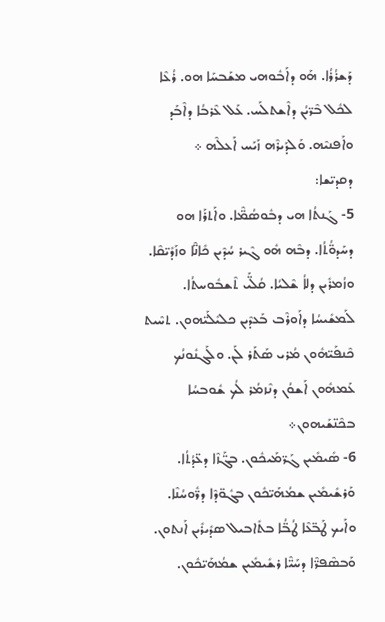ܕܰܫܪܳܪܳܐ. ܗܰܘ ܕܐܰܒܽܘܗܝ ܡܫܰܒܚܰܐ ܗܘ. ܪܳܥܶܐ ܠܟܽܠ ܒܶܪ̈ܝܳܢ ܕܐܶܫܬܠܰܚ. ܥܰܠ ܥܶܪܒܳܐ ܕܐܶܒܰܕ ܘܐܰܦܢܝܶܗ. ܘܰܠܕܰܝܪܶܗ ܙܰܝܰܚ ܐܰܥܠܶܗ ܀
ܕܩܕܝ̈ܫܐ:
5- ܓܰܢܬܳܐ ܗܝ ܕܒܽܘܣܳܡ̈ܶܐ. ܘܐܰܬܪܰܐ ܗܘ ܕܚܰܕܘ̈ܳܬܳܐ. ܕܒܶܗ ܗܽܘ ܓܶܝܪ ܚܳܕܶܝܢ ܟܺܐܢ̈ܶܐ ܘܙܰܕܺܝ̈ܩܶܐ. ܘܙܳܡܪܺܝܢ ܕܠܐܳ ܫܶܠܝܳܐ. ܩܳܠ̈ܰܝ ܬܶܫܒܽܘܚܬܳܐ. ܠܰܡܫܺܝܚܳܐ ܕܐܰܘܪܶܒ ܒܰܥܕܶܝܢ ܟܠܝܺܠܰܝ̈ܗܘܢ. ܬܚܶܝܬ ܟܶܢܦܰܝ̈ܗܽܘܢ ܡܳܪܝ ܣܰܬܰܪ ܠܰܢ. ܘܠܰܓܢܽܘܢܳܟ ܥܰܡܗܽܘܢ ܐܰܫܘܳܢ ܕܢܶܙܡܳܪ ܠܳܟ ܫܽܘܒܚܳܐ ܒܟܶܢ̈ܫܰܝܗܘܢ܀
6- ܣܺܝܡܺܝܢ ܓܰܪ̈ܡܰܝܟܽܘܢ. ܒܓ̈ܰܙܶܐ ܕܥ̈ܕܳܬܳܐ. ܘܰܪܫܺܝܡܺܝܢ ܫܡܳܗܰܝ̈ܟܽܘܢ ܒܓܽܘ̈ܕܶܐ ܕܪ̈ܽܘܚܳܢܶܐ. ܘܐܰܝܟ ܛܰܒ̈ܥܶܐ ܛܳܒ̈ܳܐ ܒܬܺܐܒܝܠ ܣܕܺܝܪܺܝܢ ܐܰܢܬܘܢ. ܘܰܒܣܶܦܪ̈ܶܐ ܕܚܰܝ̈ܶܐ ܪܫܺܝܡܺܝܢ ܫܡܳܗܰܝ̈ܟܽܘܢ.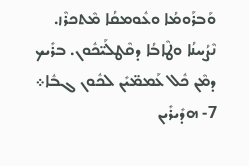ܘܰܒܪܰܘܡܳܐ ܘܥܽܘܡܩܳܐ ܡܶܬܟܪܶܙ. ܢܶܨܳܚܢܳܐ ܘܛܶܐܒܳܐ ܕܩܶܛܠܰܝ̈ܟܽܘܢ. ܒܪܺܝܟ ܕܡܶܢ ܟܽܠ ܥܰܡܡ̈ܝܺܢ ܠܟܽܘܢ ܓܒܽܐ܀
7- ܗܕܺܝܪܺܝܢ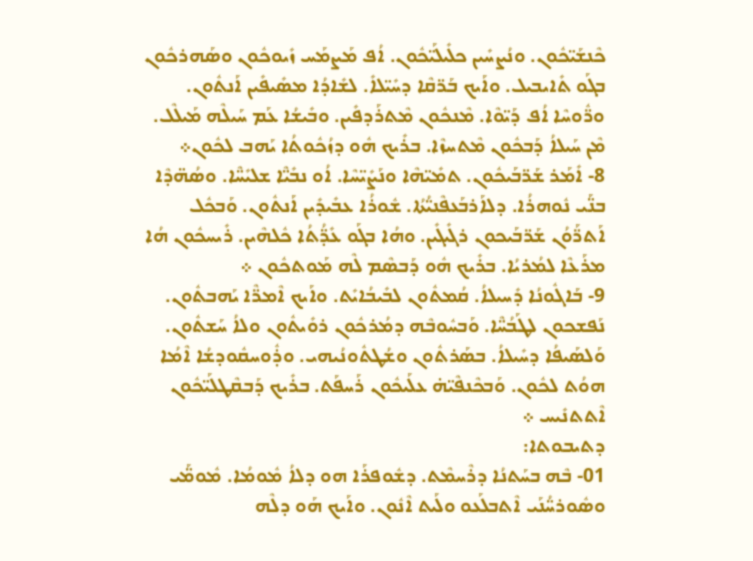ܟܶܢܫܰܝ̈ܟܽܘܢ. ܘܢܳܨܚܺܝܢ ܟܠܺܝܠܰܝ̈ܟܽܘܢ. ܐܳܦ ܡܰܨܡܰܚ ܙܺܝܘܟܽܘܢ ܘܣܰܗܪܟܽܘܢ ܒܓܰܘ ܬܺܐܝܒܝܠ. ܘܐܰܝܟ ܒܰܪ̈ܩܶܐ ܕܚܺܝ̈ܠܐܺ. ܠܫܺܐܕܳܐ ܡܣܺܝܦܺܝܢ ܐܰܢܬܽܘܢ. ܘܪ̈ܽܘܚܶܐ ܐܳܦ ܕܰܝ̈ܘܶܐ. ܡܶܢܟܽܘܢ ܡܶܬܪܰܕܦܺܝܢ. ܘܒܺܝܫܳܐ ܥܰܡ ܚܰܝܠܶܗ ܡܰܝܠܶܠ. ܡܶܢ ܚܰܝܠܐܳ ܕܰܒܟܽܘܢ ܡܶܬܚܙܶܐ. ܒܪܺܝܟ ܗܽܘ ܕܙܳܟܽܘܬܳܐ ܝܰܗܒ ܠܟܽܘܢ܀
8- ܐܺܡܰܪ ܫܰܪ̈ܒܰܝܟܽܘܢ. ܬܡܺܝ̈ܗܶܐ ܘܢܰܨܺܝ̈ܚܶܐ. ܐܳܘ ܢܒܺܝ̈ܶܐ ܫܠܝܺܚ̈ܶܐ. ܘܣܳܗ̈ܕܶܐ ܒܢ̈ܰܝ ܢܽܘܗܪܳܐ. ܕܠܐܰܪܒܰܥܦܶܢܝ̈ܳܬܳܐ. ܫܽܘܪܳܐ ܥܒܺܝܕܺܝܢ ܐܰܢܬܽܘܢ. ܘܰܒܟܽܠ ܐܰܬܪ̈ܰܘܳܢ ܫܰܪ̈ܒܰܝܟܘܢ ܪܓܺܝܓܺܝܢ. ܘܗܳܐ ܒܓܰܘ ܥܺܕ̈ܳܬܳܐ ܟܽܠܗܶܝܢ. ܪܺܝܚܟܽܘܢ ܗܳܐ ܡܪܰܥܶܐ ܠܡܳܪܝܳܐ. ܒܪܺܝܟ ܗܽܘ ܕܰܒܣܶܡ ܠܶܗ ܡܰܘܬܟܽܘܢ ܀
9- ܒܰܐܓܽܘܢܳܐ ܕܺܚܝܠܐܳ. ܩܳܡܬܽܘܢ ܠܒܺܝܒܳܐܝܺܬ. ܘܐܰܝܟ ܐܶܡܪ̈ܶܐ ܝܰܗܒܬܽܘܢ. ܢܰܦܫܟܘܢ ܠܛܰܒܳܚ̈ܶܐ. ܘܰܒܚܽܘܒܶܗ ܕܡܳܪܟܽܘܢ ܪܘܺܝܬܽܘܢ ܘܠܐܳ ܚܰܫܬܽܘܢ. ܘܰܠܣܰܝܦܳܐ ܕܚܺܝܠܐܳ. ܒܣܰܪܬܽܘܢ ܘܫܳܛܬܽܘܢܳܝܗܝ. ܘܪ̣ܽܘܚܩܽܘܕܫܳܐ ܐܶܡܳܐ ܗܘܳܬ ܠܟܽܘܢ. ܘܰܒܟܶܢܦܶܝ̈ܗ̇ ܥܠܰܝܟܽܘܢ ܪܰܚܦܰܬ. ܒܪܺܝܟ ܕܰܒܩܶܛܠܰܝ̈ܟܽܘܢ ܐܶܬܬܢܺܝܚ ܀
ܕܬܝܒܘܬܐ:
01- ܒܶܗ ܒܚܰܬܢܳܐ ܕܪܶܚܡܶܬ. ܕܫܽܘܦܪܰܐ ܗܘ ܕܠܐܳ ܡܽܘܡܳܐ. ܡܽܘܡ̈ܰܝ ܘܣܽܘܪܚ̈ܳܢܰܝ ܐܶܬܒܠܰܥܘ ܘܠܰܝܬ ܐܶܢܽܘܢ. ܘܐܰܝܟ ܗܰܘ ܕܠܶܗ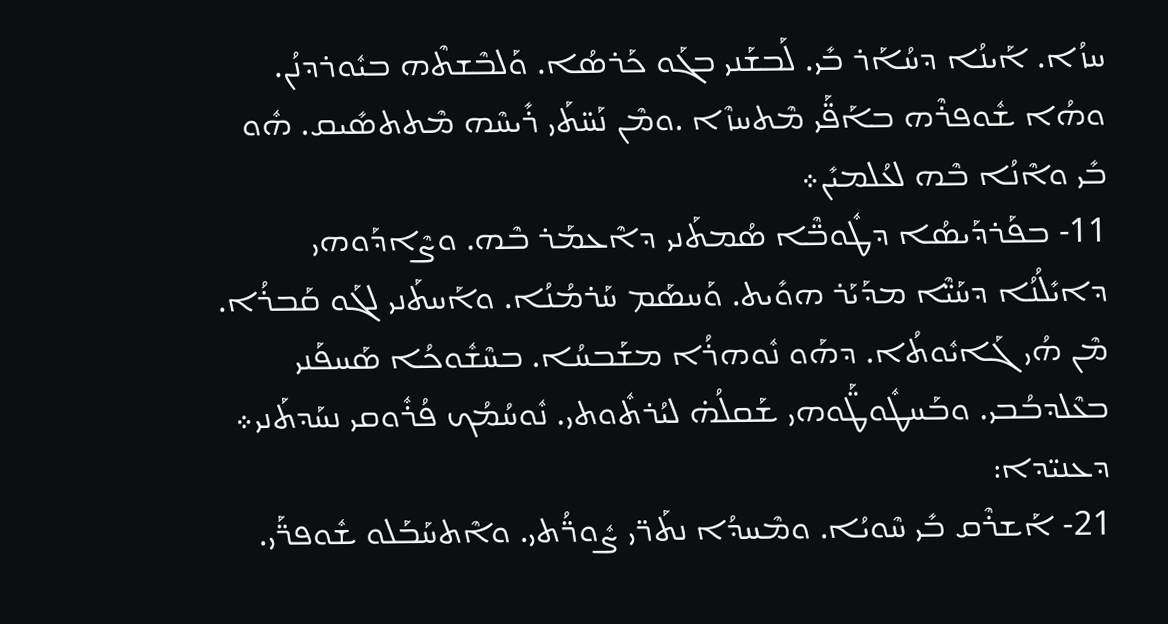ܚܙܳܐ. ܐܰܝܢܳܐ ܕܚܳܐܰܪ ܒܺܝ. ܠܰܒܫܰܢܝ ܒܓܰܘ ܟܰܪܣܳܐ. ܘܰܠܒܶܫܬܶܗ ܒܝܽܘܪܕܢܳܢ. ܘܗܳܐ ܫܽܘܦܪܶܗ ܒܐܰܦ̈ܰܝ ܡܶܬܚܙܶܐ .ܘܡܶܢ ܢܰܚ̈ܬܰܝ ܪܺܝܚܶܗ ܡܶܬܬܣܺܝܩ. ܗܽܘ  ܒܺܝ ܘܐܶܢܳܐ ܒܶܗ ܠܥܳܠܡܝܺܢ܀
11- ܒܦܰܪܕܰܝܣܳܐ ܕܛܽܘܒ̈ܶܐ ܣܳܡܬܰܢܝ ܕܐܶܥܡܰܪ ܒܶܗ. ܘܨܶܐܕܰܘܗܝ ܕܐܝܺܠܳܢܳܐ ܕܚܰܝ̈ܶܐ ܡܕܰܝܰܪ ܗܘܺܝܬ. ܘܰܚܣܰܡ ܚܰܪܡܳܢܳܐ. ܘܐܰܚܬܰܢܝ ܠܓܰܘ ܩܰܒܪܳܐ. ܡܶܢ ܗܳܝ ܓܰܐܝܽܘܬܳܐ. ܕܗܰܘ ܢܽܘܗܪܳܐ ܡܫܰܒܚܳܐ. ܒܚܶܫܽܘܟܳܐ ܣܰܚܦܰܢܝ ܒܥܶܠܕܒܳܒܝ. ܘܒܰܚܛܽܘܛ̈ܰܘܗܝ ܫܰܩܠܳܗ̇ ܠܝܳܪܬܽܘܬܝ. ܢܽܘܚܳܡܳܟ ܦܳܪܽܘܩܝ ܢܚܰܕܬܰܢܝ܀
ܕܥܢܝ̈ܕܐ:
21- ܐܰܫܪܶܩ ܒܺܝ ܚܶܘܝܳܐ. ܘܡܶܚܕܳܐ ܢܬܰܪ̈ܝ ܨܽܘܪ̈ܳܬܝ. ܘܐܶܬܚܰܒܰܠܘ ܫܽܘܦܪ̈ܰܝ.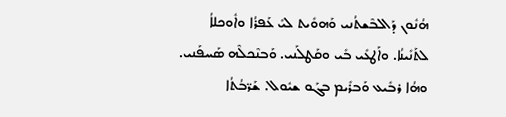ܗܳܢܽܘܢ ܕܰܐܠܒܶܫܬܳܢܝ ܘܰܗܘܺܝܬ ܠܝܺ ܥܰܦܪܳܐ ܘܐܽܘܟܠܐܳ ܠܬܰܢܺܝܢܳܐ. ܘܐܰܛܥܺܝ ܒܺܝ ܘܩܰܛܠܰܢܝ. ܘܰܒܢܶܟܠܶܗ ܣܰܚܦܰܢܝ. ܘܗܳܐ ܪܒܺܝܥ ܘܰܒܪܺܝܡ ܒܓܰܘ ܫܝܽܘܠ. ܫܰܪ̈ܒܳܬܳܐ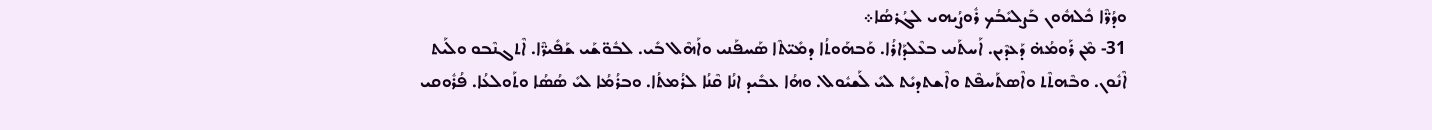ܘܕܳܪ̈ܶܐ ܟܽܠܗܽܘܢ ܒܰܨܠܝܺܒܳܟ ܪܽܘܨܳܝܗܝ ܠܓܳܪܣܳܐ܀
31- ܡܶܢ ܪܰܘܡܳܗ̇ ܕܰܥܕܶܝܢ. ܐܰܚܬܰܢܝ ܒܥܶܠܕܰܐܪܳܐ. ܘܰܒܗܰܘܬܳܐ ܕܡܺܝ̈ܬܶܐ ܣܰܚܦܰܢܝ ܘܐܰܗܶܠ ܒܺܝ. ܠܒܽܘ̈ܫܰܝ ܫܰܦܺܝܪ̈ܶܐ. ܐܶܬܓܢܶܒܘ ܘܠܰܝܬ ܐܶܢܽܘܢ. ܘܒܶܗܬܶܬ ܘܐܶܣܬܰܚܦܶܬ ܘܐܶܫܬܕܝܺܬ ܠܝܺ ܠܰܫܝܽܘܠ. ܘܗܳܐ ܥܒܺܝܕ ܐܢܳܐ ܩܶܢܳܐ ܠܪܳܡܬܳܐ. ܘܒܪܳܡܳܐ ܠܝܺ ܣܳܣܳܐ ܘܬܰܘܠܥܳܐ. ܦܳܪܽܘܩܝ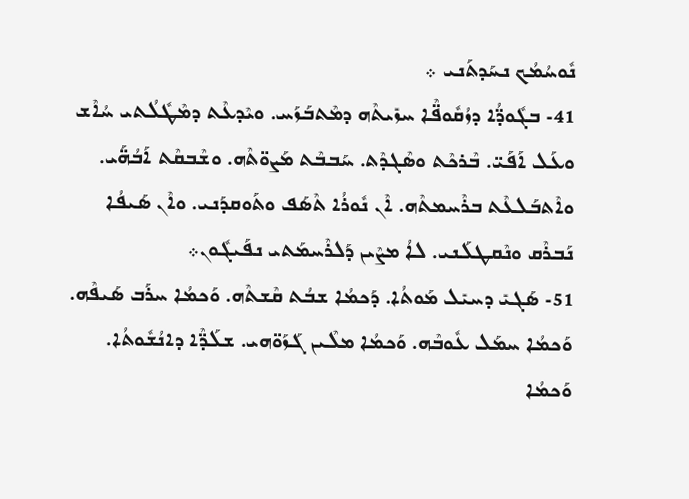ܢܽܘܚܳܡܳܟ ܢܚܰܕܬܰܢܝ ܀
41- ܒܓܽܘܕ̈ܳܐ ܕܙܳܩܽܘܦ̈ܶܐ ܚܙܺܝܬܶܗ ܕܡܶܬܒܰܙܰܚ. ܘܝܶܕܥܶܬ ܕܡܶܛܽܠܳܬܝ ܚܳܐܶܫ ܘܥܰܠ ܐܰܦܰܝ̈. ܒܶܪܟܶܬ ܘܣܶܓܕܶܬ. ܚܰܒܒܶܬ ܡܰܨܘ̈ܬܶܗ. ܘܫܶܒܩܶܬ ܐܰܒܳܗ̈ܰܝ. ܘܐܶܬܒܰܠܥܶܬ ܒܪܶܚܡܬܶܗ. ܐܶܢ ܢܽܘܪܳܐ ܬܶܣܰܦ ܘܬܰܘܩܕܰܢܝ. ܘܐܶܢ ܣܰܝܦܳܐ ܢܰܒܪܶܩ ܘܢܶܩܛܠܰܢܝ. ܠܐܳ ܡܨܶܝܢ ܕܰܠܪܶܚܡܰܬܝ ܢܦܰܝܓܽܘܢ܀
51- ܣܰܓܝܺ ܕܚܝܺܠ ܡܰܘܬܳܐ. ܕܰܟܡܳܐ ܫܒܳܬ ܩܶܫܬܶܗ. ܘܰܟܡܳܐ ܚܪܰܒ ܣܰܝܦܶܗ. ܘܰܟܡܳܐ ܚܡܰܠ ܥܽܘܒܶܗ. ܘܰܟܡܳܐ ܡܠܶܝܢ ܓܰܙܰܘ̈ܗܝ. ܫܠܰܕ̈ܶܐ ܕܐܢܳܫܽܘܬܳܐ. ܘܰܟܡܳܐ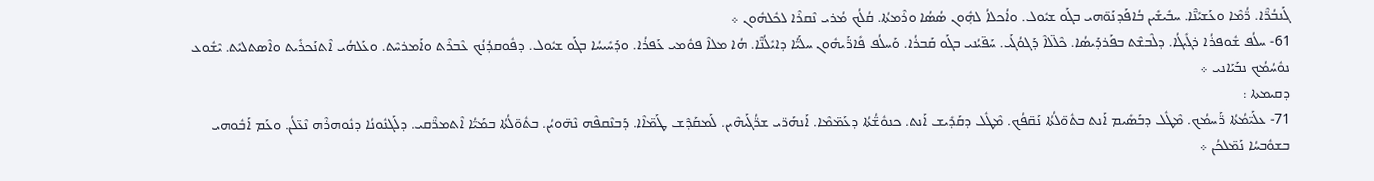ܓܰܢܒܳܪ̈ܶܐ. ܪ̈ܳܡܶܐ ܘܥܰܫܝܺܢ̈ܶܐ. ܚܒܺܝܫܺܝܢ ܒܳܐܦܰܕܢܰܘ̈ܗܝ ܒܓܰܘ ܫܝܽܘܠ. ܘܐܳܟܠܐܳ ܠܗ̣ܽܘܢ ܣܳܣܳܐ ܘܪܶܡܬܳܐ. ܩܳܠܳܟ ܡܳܪܝ ܢܶܩܪܶܐ ܠܟܽܠܗܽܘܢ ܀
61- ܚܠܳܦ ܫܽܘܦܪܳܐ ܪܓܺܝܓܳܐ. ܕܠܶܒܫܶܬ ܒܦܰܪܕܰܝܣܳܐ. ܟܶܠ̈ܠܐܶ ܕܰܓܘܳܓܰܝ. ܚܰܦ̈ܝܳܢܝ ܒܓܰܘ ܩܰܒܪܳܐ. ܘܰܚܠܳܦ ܦܺܐܪ̈ܰܝܗܽܘܢ ܚܠܰܝ̈ܳܐ ܕܐܝܺܠܳܢ̈ܶܐ. ܗܳܐ ܡܠܐܶ ܦܘܽܡܝ ܥܰܦܪܳܐ. ܘܕܰܚܺܝܚܳܐ ܒܓܰܘ ܫܝܽܘܠ. ܕܦܽܘܩܕܳܢܳܟ ܥܶܒܪܶܬ ܘܐܰܡܪܚܶܬ. ܘܥܰܠܗܳܝ ܐܶܬܢܰܟܪܺܝܬ ܘܐܶܣܬܠܝܺܬ. ܝܶܫܽܘܥ ܢܘܽܚܳܡܳܟ ܢܒܰܝܰܐܢܝ ܀
ܕܩܝܡܬܐ :
71- ܥܠܰܝ̈ܡܳܬܳܐ ܪ̈ܰܚܡܳܟ. ܡܶܛܽܠ ܕܒܰܣܺܝܡ ܐܰܢܬ ܒܬܽܘ̈ܠܳܬܳܐ ܢܰܩ̈ܦܳܟ. ܡܶܛܽܠ ܕܩܰܕܺܝܫ ܐܰܢܬ. ܟܢܘܽܫ̈ܳܬܳܐ ܕܥܰܡ̈ܡܶܐ. ܐܰܢܗܰܪ̈ܝ ܫܪ̈ܳܓܰܝܗܶܝܢ. ܠܰܡܩܰܕܶܫ ܛܰܡ̈ܐܶܐ. ܕܰܒܢܶܩܦܶܗ ܢܶܗ̈ܘܝܳܢ. ܒܬܽܘ̈ܠܳܬܳܐ ܒܡܰܝ̈ܳܐ ܐܶܬܡܪ̈ܶܩܝ. ܕܠܰܓܢܽܘܢܳܐ ܕܢܽܘܗܪܶܗ ܢܶܥ̈ܠܳܢ. ܘܥܰܡ ܐܰܒܽܘܗܝ ܒܫܘܽܒܚܳܐ ܢܰܡ̈ܠܟܳܢ ܀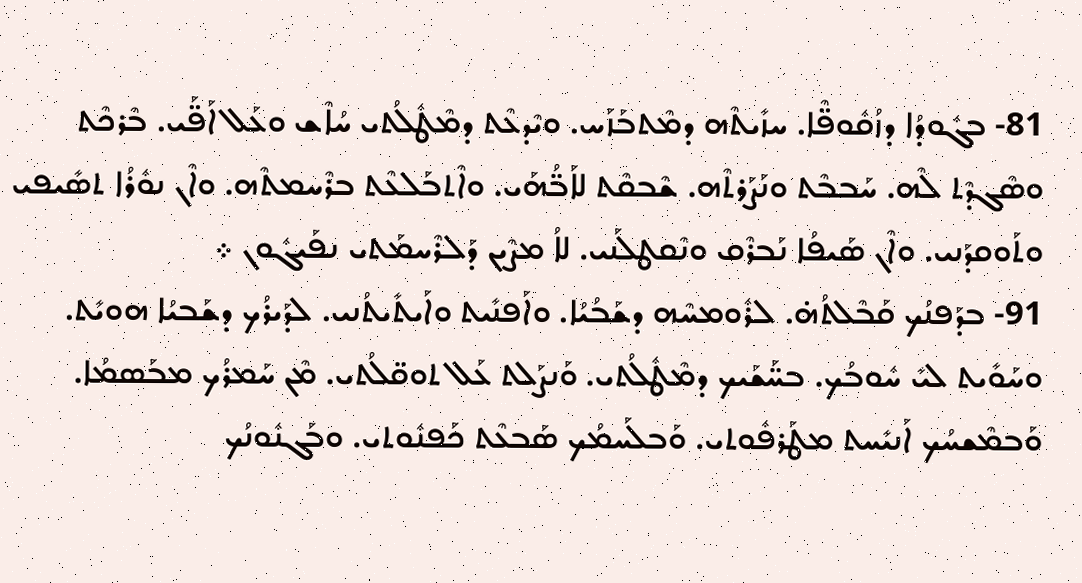81- ܒܓܽܘܕܳܐ ܕܙܳܩܽܘܦ̈ܶܐ. ܚܙܺܝܬܶܗ ܕܡܶܬܒܰܙܰܚ. ܘܝܶܕܥܶܬ ܕܡܶܛܽܠܳܬܝ ܚܳܐܶܫ ܘܥܰܠ ܐܰܦ̈ܰܝ. ܒܶܪܟܶܬ ܘܣܶܓܕܶܬ ܠܶܗ. ܚܰܒܒܶܬ ܘܢܰܨܰܪܬܶܗ. ܫܶܒܩܶܬ ܠܐܰܒ̈ܳܗܰܝ. ܘܐܶܬܒܰܠܥܶܬ ܒܪܶܚܡܬܶܗ. ܘܐܶܢ ܢܘܽܪܳܐ ܬܣܺܝܦܝ ܘܬܰܘܩܕܰܢܝ. ܘܐܶܢ ܣܰܝܦܳܐ ܢܰܒܪܶܩ ܘܢܶܩܛܠܰܢܝ. ܠܐܳ ܡܨܶܝܢ ܕܰܠܪܶܚܡܰܬܝ ܢܦܰܝܓܽܘܢ ܀
91- ܒܕܰܦܢܳܟ ܩܰܒܶܠܬܳܗ̇. ܠܪܽܘܡܚܶܗ ܕܫܰܒܳܝܳܐ. ܘܐܰܦܢܺܝܬ ܘܐܰܝܬܺܝܬܳܢܝ. ܠܕܰܝܪܳܟ ܕܫܰܒܝܳܐ ܗܘܝܺܬ. ܘܚܰܘܺܝܬ ܠܝܺ ܚܽܘܒܳܟ. ܒܚ̈ܰܫܰܝܟ ܕܡܶܛܽܠܳܬܝ. ܘܰܢܨܰܠܬ ܥܰܠ ܬܘܩ̈ܠܳܬܝ. ܡܶܢ ܚܰܡܪܳܟ ܡܒܰܣܡܳܐ. ܘܰܒܡܶܫܚܳܟ ܐܰܢܝܺܚܬ ܡܛܰܪܦܽܘܬܝ. ܘܰܒܠܰܚܡܳܟ ܣܰܒܥܶܬ ܟܰܦܢܽܘܬܝ. ܘܒܰܓܢܽܘܢܳܟ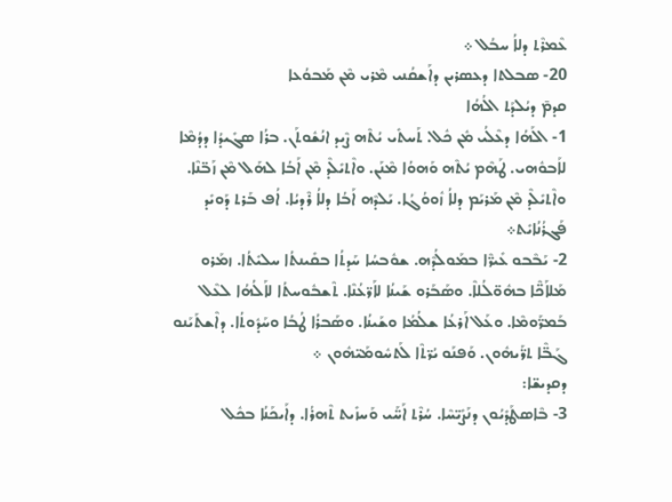ܥܶܡܪܶܬ ܕܠܐܳ ܚܒܳܠ ܀
20- ܣܒܠܬܐ ܕܥܣܪܝܢ ܕܐܰܫܩܳܢܝ ܡܶܪܝ ܡܶܢ ܡܰܒܘܳܥܐ
ܩܕܡ̄ ܕܝܳܠܕܰܬ ܐܠܳܗܳܐ
1- ܐܠܰܗܳܐ ܕܥܶܠܳܝ ܡܽܢ ܟܽܠ. ܬܰܚܬܺܝ ܝܳܬܶܗ ܨܶܝܕ ܐܢܳܫܽܘܬܰܢ. ܒܪܳܐ ܣܓܺܝܕܳܐ ܕܕܳܡܶܐ ܠܐܰܒܘܽܗܝ. ܛܰܗܶܡ ܝܳܬܶܗ ܘܰܗܘܳܐ ܡܶܢܰܢ. ܘܐܶܬܝܺܠܶܕ ܡܶܢ ܐܰܒܳܐ ܠܗܰܠ ܡܶܢ ܙܰܒ̈ܢܶܐ. ܘܐܶܬܝܺܠܶܕ ܡܶܢ ܡܰܪܝܰܡ ܕܠܐܳ ܙܽܘܘܳܓܳܐ. ܝܰܠܕܶܗ ܐܰܒܳܐ ܕܠܐܳ ܪܶܕܝܳܐ. ܐܳܦ ܒܰܪܬ ܕܰܘܝܺܕ ܦܰܓܪܳܢܳܐܝܺܬ܀
2- ܝܰܒܶܒܘ ܥܺܝܪ̈ܶܐ ܒܡܰܘܠܳܕܶܗ. ܫܘܽܒܚܳܐ ܚܰܕܬܳܐ ܒܩܺܝܢܬܳܐ ܚܠܝܺܬܳܐ. ܙܡܰܪܘ ܡܰܠܐܰܟ̈ܶܐ ܒܗܽܘ̈ܠܳܠܐܶ. ܘܣܰܒܰܪܘ ܫܰܝܢܳܐ ܠܐܰܪ̈ܥܳܢܶܐ. ܬܶܫܒܽܘܚܬܳܐ ܠܐܰܠܳܗܳܐ ܠܥܶܠ ܒܰܡܪ̈ܰܘܡܶܐ. ܘܥܰܠ ܐܰܪܥܳܐ ܫܠܳܡܳܐ ܘܫܰܝܢܳܐ. ܘܣܰܒܪܳܐ ܛܳܒܳܐ ܘܚܰܕܽܘܬܳܐ. ܕܐܶܫܬܰܝܰܢܘ ܓܰܒ̈ܶܐ ܬܪ̈ܰܝܗܽܘܢ. ܘܰܦܢܰܘ ܝܳܪ̈ܬܶܐ ܠܰܬܚܽܘܡܰܝ̈ܗܽܘܢ ܀
ܕܩܕܝܫ̈ܐ:
3- ܒܶܐܣܛܰܕܺܝܳܘܢ ܕܢܰܨܺܝ̈ܚܶܐ. ܚܳܪܶܬ ܐܰܚ̈ܰܝ ܘܰܚܙܺܝܬ ܬܶܗܪܳܐ. ܕܐܰܝܟܰܢܳܐ ܒܟܽܠ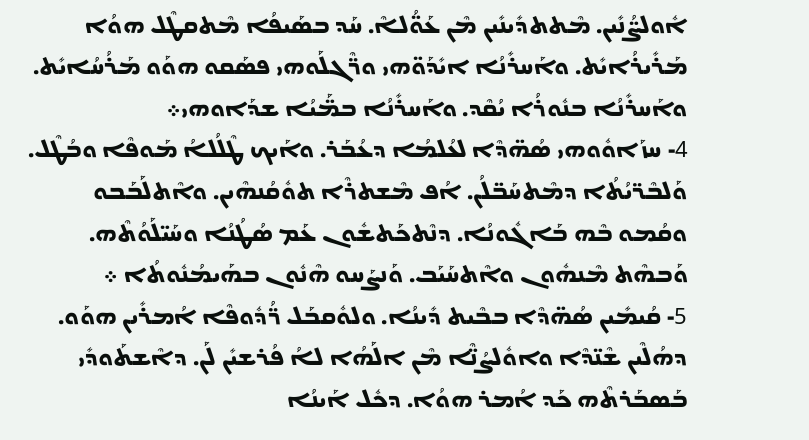ܐܽܘܠܨ̈ܳܢܺܝܢ. ܡܶܬܬܕܺܝܢܺܝܢ ܡܶܢ ܥܰܘ̈ܳܠܐܶ. ܚܰܕ ܒܣܰܝܦܳܐ ܡܶܬܩܛܶܠ ܗܘܳܐ ܡܰܪܺܝܪܳܐܝܺܬ. ܘܐܰܚܪܺܢܳܐ ܐܝܺܕܰܘ̈ܗܝ ܘܪ̈ܶܓܠܰܘܗܝ ܦܣܰܩܘ ܗܘܰܘ ܡܰܪܳܚܳܐܝܺܬ. ܘܐܰܚܪܺܢܳܐ ܒܢܽܘܪܳܐ ܝܳܩܶܕ. ܘܐܰܚܪܺܢܳܐ ܒܡ̈ܰܝܳܐ ܫܕܰܐܘܗܝ܀
4- ܚܙܰܐܘܽܘܗܝ ܣܳܗ̈ܕܶܐ ܠܥܳܠܡܳܐ ܕܥܳܒܰܪ. ܘܐܰܝܟ ܛܶܠܳܠܐܳ ܡܰܘܦܶܐ ܘܒܳܛܶܠ. ܘܰܠܒܶܪ̈ܝܳܬܳܐ ܕܡܶܬܚܰܒ̈ܠܳܢ. ܐܳܦ ܡܶܫܬܪܶܐ ܬܘܽܩܳܢܗܶܝܢ. ܘܐܶܬܠܰܒܰܒܘ ܘܩܳܡܘ ܒܶܗ ܒܰܐܓܽܘܢܳܐ. ܕܢܶܬܟܰܬܫܽܘܢ ܥܰܡ ܣܳܛܳܢܳܐ ܘܚܰܝ̈ܠܰܘܳܬܶܗ. ܘܰܒܗܶܬ ܡܶܢܗܽܘܢ ܘܐܶܬܚܰܝܰܒ. ܘܰܢܨܰܚܘ ܗܶܢܽܘܢ ܒܗܰܝܡܳܢܽܘܬܳܐ ܀
5- ܩܳܝܡܺܝܢ ܣܳܗ̈ܕܶܐ ܒܒܶܝܬ ܕܺܝܢܳܐ. ܘܠܘܽܩܒܰܠ ܪ̈ܳܕܽܘܦܶܐ ܐܳܡܪܺܝܢ ܗܘܰܘ. ܕܗܳܠܶܝܢ ܫܶܢ̈ܕܶܐ ܘܐܘܽܠܨܳܢ̈ܶܐ ܡܶܢ ܐܠܰܗܳܐ ܠܐܳ ܦܳܪܫܝܺܢ ܠܰܢ. ܕܐܶܫܬܰܘܕܺܝ ܒܰܣܒܰܪܬܶܗ ܟܰܕ ܐܳܡܪ ܗܘܳܐ. ܕܟܽܠ ܐܰܝܢܳܐ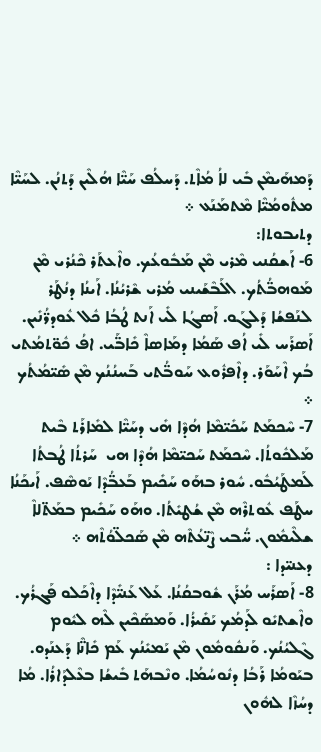ܕܰܡܗܰܝܡܶܢ ܒܺܝ ܠܐܳ ܡܳܐܶܬ. ܕܰܚܠܳܦ ܚܰܝ̈ܶܐ ܗܳܠܶܝܢ ܕܰܬܢܳܢ. ܠܚܰܝ̈ܶܐ ܡܬܽܘܡܳܝ̈ܶܐ ܡܶܬܡܰܢܰܥ ܀
ܕܬܝܒܘܬܐ:
6- ܐܰܫܩܳܢܝ ܡܶܪܝ ܡܶܢ ܡܰܒܽܘܥܳܟ. ܘܐܶܥܬܰܪ ܟܶܢܳܪܝ ܡܶܢ ܡܰܘܗܒ̈ܳܬܳܟ. ܐܠܰܒܶܫܰܝܢܝ ܡܳܪܝ ܫܶܪܝܳܢܳܐ. ܐܰܝܢܳܐ ܕܢܳܛܰܪ ܠܢܰܦܫܳܐ ܕܰܠܓܰܘ. ܐܰܣܓܳܐ ܠܺܝ ܐܰܢܬ ܛܳܒܳܐ ܟܽܠ ܥܽܘܕܪ̈ܳܢܺܝܢ. ܐܰܣܪܰܚ ܠܺܝ ܐܳܦ ܣܰܡܳܐ ܕܡܰܐܣܐܶ ܟܺܐܒ̈ܰܝ. ܐܦܳ ܟܽܘ̈ܬܡܳܬܝ ܒܳܟ ܐܶܚܰܘܰܪ. ܕܐܶܦܪܽܘܥ ܚܰܘܒ̈ܳܬܝ ܒܰܚܢܳܢܳܟ ܡܶܢ ܣܺܝ̈ܡܳܬܳܟ ܀
7- ܚܶܟܡܰܬ ܚܰܟܺܝ̈ܡܶܐ ܗܳܕܶܐ ܗܺܝ ܕܚܰܝ̈ܶܐ ܠܡܺܐܪܰܬ ܒܶܝܬ ܡܰܠܟܽܘܬܳܐ. ܚܶܟܡܰܬ ܚܰܟܝ̈ܡܶܐ ܗܳܕܶܐ ܗܝ  ܚܰܪܬܳܐ ܛܳܒܬܳܐ ܠܰܡܛܰܝܳܒܽܘ. ܚܽܘܪ ܒܗܰܘ ܚܰܟܺܝܡ ܒܰܥܒ̈ܳܕܶܐ ܝܰܘܣܶܦ. ܐܰܝܟܰܢܳܐ ܚܛܰܦ ܥܽܘܬܪܶܗ ܡܶܢ ܫܳܛܝܺܬܳܐ. ܘܗܰܘ ܚܰܟܺܝܡ ܒܡܰܬ̈ܠܐܶ ܫܠܶܝܡܽܘܢ. ܚ̈ܳܒܝ ܨܶܢ̈ܥܳܬܶܗ ܡܶܢ ܣܰܟܠ̈ܘܳܬܶܗ ܀
ܕܥܢܝ̈ܕܐ :
8- ܐܰܣܪܰܚ ܡܳܪܰܢ ܫܽܘܒܩܳܢܳܐ. ܥܰܠ ܥܰܢܝ̈ܺܕܶܐ ܕܐܶܟܰܠܘ ܦܰܓܪܳܟ. ܘܐܶܫܬܝܺܘ ܠܰܕܡܳܟ ܝܰܩܺܝܪܳܐ. ܘܰܡܣܰܟܶܝܢ ܠܶܗ ܠܝܽܘܡ ܓܶܠܝܳܢܳܟ. ܘܰܢܩܽܘܡܽܘܢ ܡܶܢ ܝܰܡܝܺܢܳܟ ܥܰܡ ܟܺܐܢ̈ܶܐ ܕܰܥܢܰܕܘ. ܒܝܰܘܡܳܐ ܪܰܒܳܐ ܕܢܽܘܚܳܡܳܐ. ܘܢܶܒܗܰܬ ܒܺܝܫܳܐ ܒܥܶܠܕܰܐܪܳܐ. ܡܳܐ ܕܚܳܙܶܐ ܠܗܽܘܢ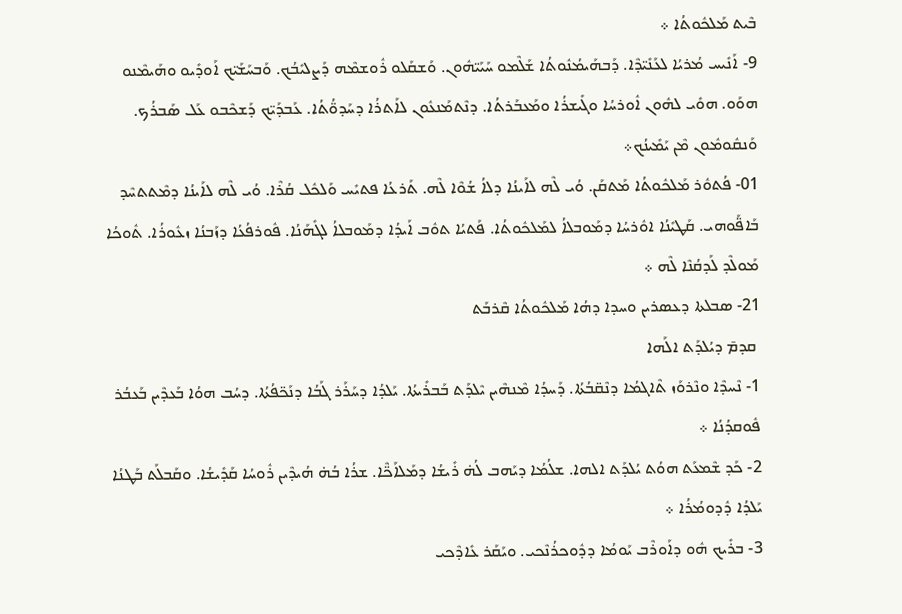ܒܶܝܬ ܡܰܠܟܽܘܬܳܐ ܀
9- ܐܰܢܺܝܚ ܡܳܪܝܳܐ ܠܥܰܢܺܝ̈ܕܶܐ. ܕܰܒܗܰܝܡܳܢܽܘܬܳܐ ܫܰܠܶܡܘ ܚܰܝܰܝ̈ܗܽܘܢ. ܘܰܫܩܰܠܘ ܪܽܘܫܡܶܗ ܕܰܨܠܝܺܒܳܟ. ܘܰܒܚܰܫܰܝ̈ܟ ܐܰܘܕܺܝܘ ܘܗܰܝܡܶܢܘ ܗܘܰܘ. ܗܘܺܝ ܠܗܽܘܢ ܐܽܘܪܚܳܐ ܘܓܺܝܫܪܳܐ ܘܡܰܥܒܰܪܬܳܐ. ܕܢܶܬܡܰܢܥܽܘܢ ܠܐܰܬܪܳܐ ܕܚܰܕܘ̈ܳܬܳܐ. ܥܰܒܕܰܝ̈ܟ ܕܰܫܟܶܒܘ ܥܰܠ ܣܰܒܪܳܟ. ܘܰܢܩܽܘܡܽܘܢ ܡܶܢ ܝܰܡܺܝܢܳܟ܀
01- ܦܳܬܘܽܪ ܡܰܠܟܽܘܬܳܐ ܡܰܬܩܰܢ. ܘܳܝ ܠܶܗ ܠܐܰܝܢܳܐ ܕܠܐܳ ܫܳܘܶܐ ܠܶܗ. ܬܰܪܥܳܐ ܦܬܝܺܚ ܘܰܠܟܽܠ ܩܳܪܶܐ. ܘܳܝ ܠܶܗ ܠܐܰܝܢܳܐ ܕܡܶܬܬܚܶܕ ܒܰܐܦ̈ܰܘܗܝ. ܩܰܛܝܺܢܳܐ ܐܘܽܪܚܳܐ ܕܡܰܘܒܠܐܳ ܠܡܰܠܟܽܘܬܳܐ. ܦܰܬܝܳܐ ܬܘܽܒ ܐܰܝܕܳܐ ܕܡܰܘܒܠܐܳ ܠܓܺܗܰܢܳܐ. ܦܽܘܪܦܳܥܳܐ ܕܙܰܒܢܳܐ ܙܥܽܘܪܳܐ. ܬܽܘܟܳܐ ܡܰܘܠܶܕ ܠܰܕܩܳܢܶܐ ܠܶܗ ܀
21- ܣܒܠܬܐ ܕܥܣܪܝܢ ܘܚܕܐ ܕܗܳܐ ܡܰܠܟܽܘܬܳܐ ܩܶܪܒܰܬ
 ܩܕܡ̄ ܕܝܳܠܕܰܬ ܐܠܰܗܐ
1- ܢܶܚܕܶܐ ܘܢܶܪܘܰܙ ܬܶܐܓܡܳܐ ܕܢܶܩ̈ܒܳܬܳܐ. ܕܰܚܕܳܐ ܡܶܢܗܶܝܢ ܝܶܠܕܰܬ ܒܰܒܪܺܝܬܳܐ. ܝܰܠܕܳܐ ܕܚܰܪܰܪ ܓܰܒܳܐ ܕܢܰܟ̈ܦܳܬܳܐ. ܕܚܳܒ ܗܘܳܐ ܒܰܥܕܶܝܢ ܒܰܥܒܳܪ ܦܽܘܩܕܳܢܳܐ ܀
2- ܟܰܕ ܫܶܡܥܰܬ ܗܘܳܬ ܝܳܠܕܰܬ ܐܠܗܐ. ܫܠܳܡܳܐ ܕܝܰܗܒ ܠܳܗ̇ ܪܺܝܫܳܐ ܕܡܰܠܐܰܟ̈ܶܐ. ܫܪܳܐ ܒܳܗ̇ ܗܳܝܕܶܝܢ ܪܽܘܚܳܐ ܩܰܕܺܝܫܳܐ. ܘܩܰܒܠܰܬ ܒܰܛܢܳܐ ܝܰܠܕܳܐ ܕܽܕܘܡܳܪܳܐ ܀
3- ܒܪܺܝܟ ܗܽܘ ܕܐܰܘܪܶܒ ܝܰܘܡܳܐ ܕܕܽܘܟܪܳܢܶܟܝ. ܘܝܰܩܰܪ ܥܺܐܕܶܟܝ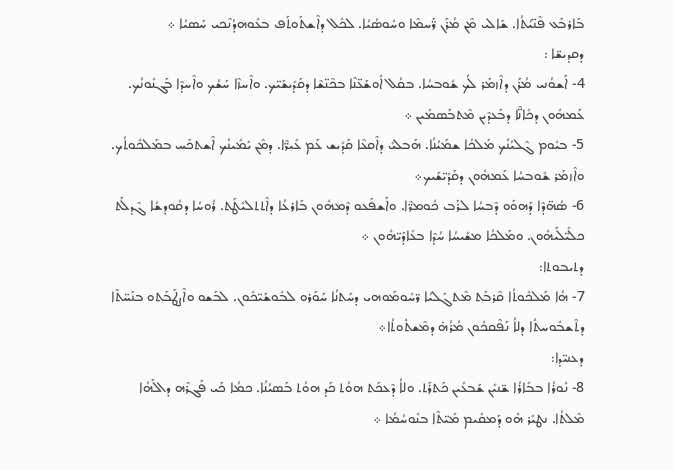ܒܰܐܪܒܰܥ ܦܶܢ̈ܝܳܬܳܐ. ܫܰܐܠܝ ܡܶܢ ܡܳܪܰܢ ܪ̈ܰܚܡܶܐ ܘܚܽܘܣܳܝܳܐ. ܠܟܽܠ ܕܐܶܫܬܰܘܬܰܦ ܒܥܽܘܗܕܳܢܶܟܝ ܚܰܣܝܳܐ ܀
ܕܩܕܝܫ̈ܐ :
4- ܐܰܫܘܳܢܝ ܡܳܪܰܢ ܕܐܶܙܡܰܪ ܠܳܟ ܫܽܘܒܚܳܐ. ܒܩܳܠ ܐܽܘܫܰܥ̈ܢܶܐ ܒܟܶܢ̈ܫܶܐ ܕܩܰܕܺܝܫܰܝ̈ܟ. ܘܐܶܚܙܶܐ ܚܰܫܳܟ ܘܐܶܚܕܶܐ ܒܰܓܢܽܘܢܳܟ. ܥܰܡܗܽܘܢ ܕܟܺܐܢ̈ܶܐ ܕܒܰܥܕܶܝܢ ܡܶܬܒܰܣܡܺܝܢ ܀
5- ܒܝܽܘܡ ܓܶܠܝܳܢܳܟ ܡܰܠܟܳܐ ܫܡܰܝܳܢܳܐ. ܗܰܒܠܝܺ ܕܐܶܩܥܶܐ ܩܰܕܺܝܫ ܥܰܡ ܥܺܝܪ̈ܶܐ. ܕܡܶܢ ܝܰܡܺܝܢܳܟ ܐܶܫܬܟܰܚ ܒܡܰܠܟܽܘܬܳܟ. ܘܐܶܙܡܰܪ ܫܽܘܒܚܳܐ ܥܰܡܗܽܘܢ ܕܩܰܕܺܝ̈ܫܰܝܟ܀
6- ܣܳܗ̈ܕܶܐ ܕܰܗܘܰܘ ܕܶܒܚܳܐ ܠܪܰܒ ܟܽܘܡܪ̈ܶܐ. ܘܐܰܫܦܰܥܘ ܕܶܡܗܽܘܢ ܒܰܐܪܥܳܐ ܕܐܶܬܬܠܝܺܛܰܬ. ܪܽܘܚܳܐ ܕܩܽܘܕܫܳܐ ܓܶܕܠܰܬ ܟܠܺܝ̈ܠܰܝܗܽܘܢ. ܘܡܰܠܟܳܐ ܡܫܺܝܚܳܐ ܚܳܕܶܐ ܒܥܺܐܕܰܝ̈ܗܽܘܢ ܀
ܕܬܝܒܘܬܐ:
7- ܗܳܐ ܡܰܠܟܽܘܬܳܐ ܩܶܪܒܰܬ ܡܶܬܓܰܠܝܳܐ ܪ̈ܚܽܘܡܰܘܗܝ ܕܚܰܬܢܳܐ ܚܰܘܰܪܘ ܠܒܽܘܫܰܝ̈ܟܽܘܢ. ܠܒܰܫܘ ܘܐܶܨܛܰܒܰܬܘ ܒܢܰܚ̈ܬܶܐ ܕܬܶܫܒܽܘܚܬܳܐ ܕܠܐܳ ܢܰܦܶܩܟܽܘܢ ܡܳܪܳܗ̇ ܕܡܶܫܬܽܘܬܳܐ܀
ܕܥܢܝ̈ܕܐ:
8- ܢܽܘܪܳܐ ܒܒܺܐܪܳܐ ܫ̈ܢܝܺܢ ܫܰܒܥܺܝܢ ܟܰܬܪܰܬ. ܘܠܐܳ ܕܶܥܟܰܬ ܗܘܳܬ ܟܰܕ ܗܘܳܬ ܒܰܣܝܳܢܳܐ. ܟܡܳܐ ܟܰܝ ܦܰܓܪܶܗ ܕܐܠܰܗܳܐ ܡܶܠܬܳܐ. ܢܛܝܺܪ ܗܽܘ ܕܰܡܩܺܝܡ ܡܺܝ̈ܬܶܐ ܒܢܽܘܚܳܡܳܐ ܀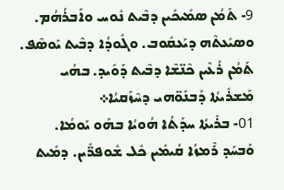9- ܬܰܡܳܢ ܣܡܺܝܟܺܝܢ ܕܒܶܝܬ ܢܽܘܚ ܘܐܰܒܪܳܗܳܡ. ܘܣܝܺܥܬܶܗ ܕܝܰܥܩܽܘܒ. ܘܓܽܘܕܳܐ ܕܒܶܝܬ ܝܰܘܣܶܦ. ܬܰܡܳܢ ܪܳܥܶܝܢ ܟܶܢ̈ܫܶܐ ܕܒܶܝܬ ܕܰܘܺܝܕ. ܒܗܳܝ ܡܰܫܪܺܝܬܳܐ ܕܰܒܢܰܘ̈ܗܝ ܕܚܶܙܰܩܝܳܐ܀
01- ܒܪܺܝܬܳܐ ܚܕܰܬܳܐ ܗܳܘܝܳܐ ܒܗܰܘ ܝܰܘܡܳܐ. ܘܰܒܚܰܕ ܪܶܡܙܳܐ ܩܳܝܡܺܝܢ ܟܽܠ ܫܽܘܦܪ̈ܺܝܢ. ܕܡܺܝܬ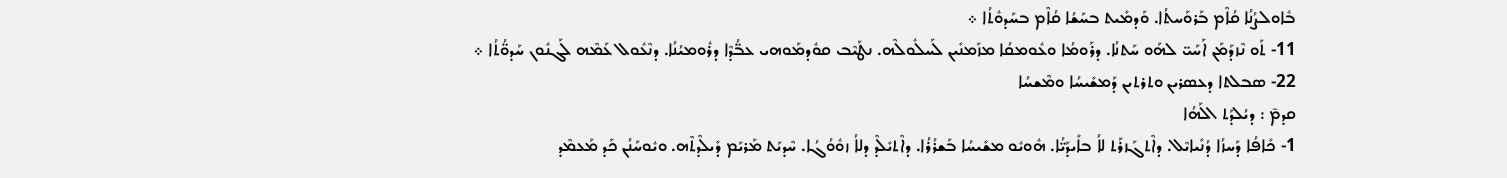ܒܽܐܘܠܨܳܢܳܐ ܩܳܐܶܡ ܒܰܪܘܰܚܬܳܐ. ܘܰܕܡܺܝܬ ܒܚܰܫܳܐ ܩܳܐܶܡ ܒܚܰܕܘܽܬܳܐ ܀
11- ܬܰܘ ܢܶܙܕܰܡܰܢ ܐܰܚܰܝ̈ ܠܗܰܘ ܚܰܬܢܳܐ. ܕܪܰܘܡܳܐ ܘܥܽܘܡܩܳܐ ܡܙܰܡܢܺܝܢ ܠܰܚܠܽܘܠܶܗ. ܢܛܰܝܶܒ ܩܘܽܕܡܰܘܗܝ ܥܒ̈ܳܕܶܐ ܕܪܽܘܡܝܳܢܳܐ. ܕܢܶܥܽܘܠ ܥܰܡܶܗ ܠܰܓܢܽܘܢ ܚܰܕܘ̈ܳܬܳܐ ܀
22- ܣܒܠܬܐ ܕܥܣܪܝܢ ܘܬܪܬܝܢ ܕܰܡܫܺܝܚܳܐ ܘܡܶܫܚܳܐ
ܩܕܡ̄ : ܕܝܳܠܕܰܬ ܐܠܰܗܳܐ
1- ܟܺܐܦܳܐ ܕܰܚܙܳܐ ܕܳܢܺܝܐܝܶܠ. ܕܐܶܬܓܰܙܪܰܬ ܠܐܳ ܒܐܺܝܕܰܝ̈ܳܐ. ܗܽܘܝܽܘ ܡܫܺܝܚܳܐ ܒܰܫܪܳܪܳܐ. ܕܐܶܬܝܺܠܶܕ ܕܠܐܳ ܙܘܽܘܳܓܳܐ. ܚܶܕܝܰܬ ܡܰܪܝܰܡ ܕܺܝܠܶܕܬܶܗ. ܘܝܽܘܚܰܢܳܢ ܟܰܕ ܡܰܥܡܶܕ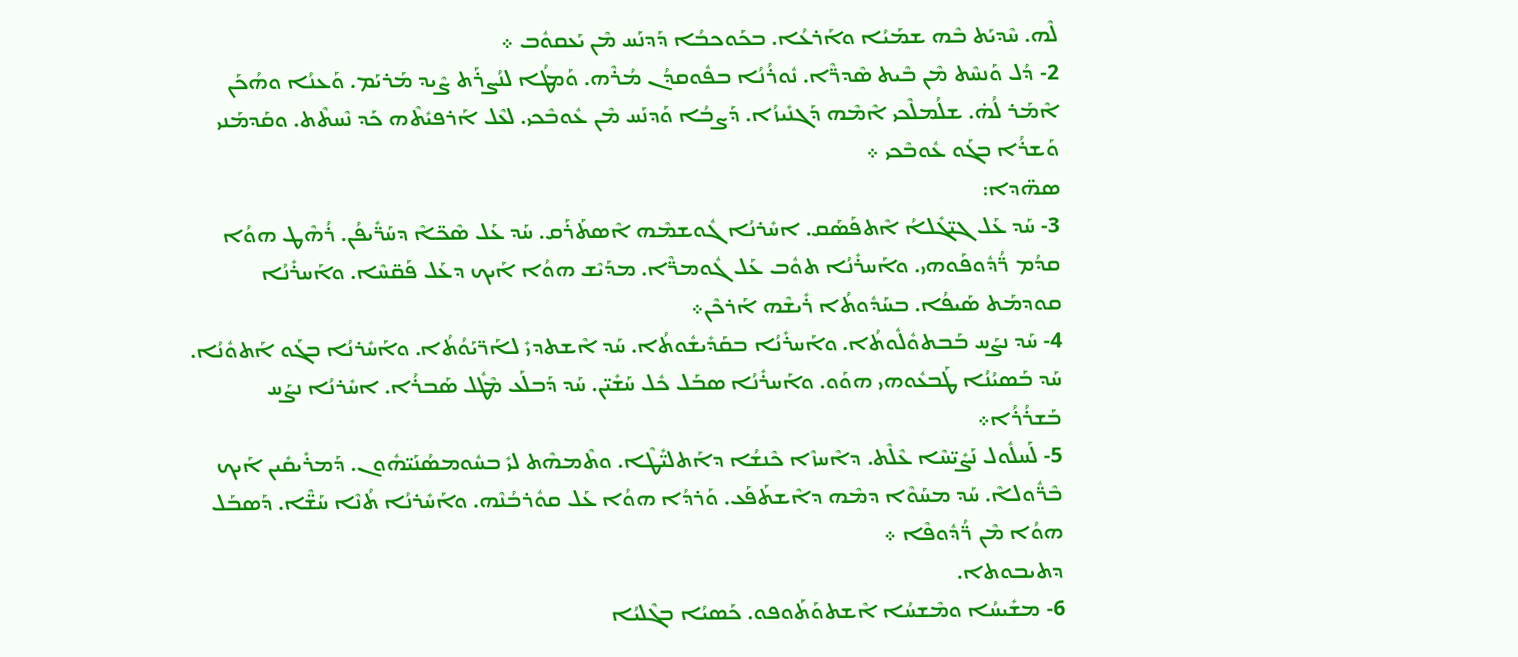ܠܶܗ. ܚܶܕܝܰܬ ܒܶܗ ܫܡܰܝܳܐ ܘܐܰܪܥܳܐ. ܒܟܰܘܟܒܳܐ ܕܰܕܢܰܚ ܡܶܢ ܝܰܥܩܘܽܒ ܀
2- ܕܳܠ ܘܰܢܚܶܬ ܡܶܢ ܒܶܝܬ ܣܶܕܪ̈ܶܐ. ܢܽܘܪܳܢܳܐ ܒܦܽܘܩܕܳܢ ܡܳܪܶܗ. ܘܰܡܛܳܐ ܠܢܳܨܪܰܬ ܨܶܝܕ ܡܰܪܝܰܡ. ܘܰܥܢܳܐ ܘܗܳܟܰܢ ܐܶܡܰܪ ܠܳܗ̇. ܫܠܳܡܠܶܟܝ ܐܶܡܶܗ ܕܰܓܢܺܝܙܳܐ. ܕܰܨܒܳܐ ܘܰܕܢܰܚ ܡܶܢ ܥܽܘܒܶܟܝ. ܠܥܶܠ ܐܰܪܦܝܺܬܶܗ ܟܰܕ ܢܶܚܬܶܬ. ܘܩܰܕܡܰܢܝ ܘܰܫܪܳܐ ܒܓܰܘ ܥܽܘܒܶܟܝ ܀
ܣܗ̈ܕܐ:
3- ܚܰܕ ܥܰܠ ܓܝ̈ܓܺܠܐܳ ܐܶܬܦܰܣܰܩ. ܐܚܺܪܢܳܐ ܓܽܘܫܡܶܗ ܐܶܣܬܰܪܰܩ. ܚܰܕ ܥܰܠ ܣܶܟ̈ܐܶ ܕܚܰܪ̈ܺܝܦܳܢ. ܪܳܗܶܛ ܗܘܳܐ ܩܕܳܡ ܪ̈ܳܕܽܘܦܰܘܗܝ. ܘܐܰܚܪܺܢܳܐ ܬܘܽܒ ܥܰܠ ܓܽܘܡܪ̈ܶܐ. ܡܕܰܝܶܫ ܗܘܳܐ ܐܰܝܟ ܕܥܰܠ ܦܰܩ̈ܚܶܐ. ܘܐܰܚܪܺܢܳܐ ܩܘܕܡܰܬ ܣܰܝܦܳܐ. ܒܚܰܕܽܘܬܳܐ ܪܺܝܫܶܗ ܐܰܪܟܶܢ܀
4- ܚܰܕ ܢܨܰܚ ܒܰܒܬܘܽܠܽܘܬܳܐ. ܘܐܰܚܪܺܢܳܐ ܒܩܰܕܺܝܫܽܘܬܳܐ. ܚܰܕ ܐܶܫܬܕܝܺ ܠܐܰܪ̈ܝܰܘܳܬܳܐ. ܘܐܰܚܺܪܢܳܐ ܒܓܰܘ ܐܰܬܘܽܢܳܐ. ܚܰܕ ܒܰܣܝܳܢܳܐ ܛܰܒܥܽܘܗܝ ܗܘܰܘ. ܘܐܰܚܪܺܢܳܐ ܣܒܰܠ ܟܽܠ ܚܰܫܺܝ̈ܢ. ܚܰܕ ܕܰܒܠܰܥ ܡܶܛܽܠ ܣܰܒܪܳܐ. ܐܚܺܪܢܳܐ ܢܨܰܚ ܒܰܫܪܳܪܳܐ܀
5- ܠܰܚܠܽܘܠ ܢܰܨܺܝ̈ܚܶܐ ܥܶܠܶܬ. ܕܐܶܚܙܶܐ ܟܶܢܫܳܐ ܕܐܰܬܠܝ̈ܺܛܶܐ. ܘܬܶܡܗܶܬ ܠܝܺ ܒܚܽܘܡܣܳܢܰܝ̈ܗܽܘܢ. ܕܰܡܪܺܝܩܺܝܢ ܐܰܝܟ ܒܶܪ̈ܽܘܠܐܶ. ܚܰܕ ܡܚܰܘܶܐ ܕܡܶܗ ܕܐܶܫܬܰܦܰܥ. ܘܰܪܕܳܐ ܗܘܳܐ ܥܰܠ ܩܘܽܪܒܳܢܶܗ. ܘܐܰܚܺܪܢܳܐ ܬܳܢܶܐ ܚܰܫ̈ܶܐ. ܕܰܣܒܰܠ ܗܘܳܐ ܡܶܢ ܪ̈ܳܕܽܘܦܶܐ ܀
ܕܬܝܒܘܬܐ.
6- ܡܫܺܝܚܳܐ ܘܡܶܫܚܳܐ ܐܶܫܬܘܰܬܰܘܦܘ. ܟܰܣܝܳܐ ܒܓܶܠܝܳܐ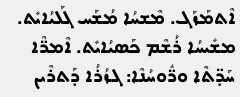ܐܶܬܡܰܙܰܓ. ܡܶܫܚܳܐ ܡܳܫܰܚ ܓܰܠܝܳܐܝܺܬ. ܡܫܺܝܚܳܐ ܪܳܫܶܡ ܟܰܣܝܳܐܝܺܬ. ܐܶܡܪ̈ܶܐ ܚܰܕ̈ܬܶܐ ܘܪ̈ܽܘܚܳܢܶܐ: ܓܙܳܪܳܐ ܕܰܬܪܶܝܢ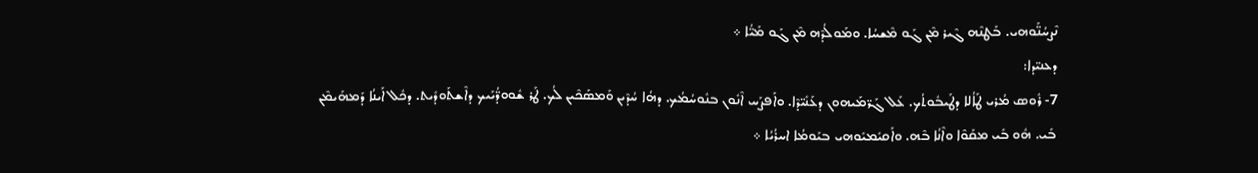ܢܶܨܚܳܢ̈ܰܘܗܝ. ܒܰܛܢܶܗ ܓܶܝܪ ܡܶܢ ܓܰܘ ܡܶܫܚܳܐ. ܘܡܰܘܠܳܕܶܗ ܡܶܢ ܓܰܘ ܡܰܝ̈ܳܐ ܀
ܕܥܢܝ̈ܕܐ:
7- ܪܽܘܣ ܡܳܪܝ ܛܰܐܳܠܐ ܕܛܰܝܒܽܘܬܳܟ. ܥܰܠ ܓܰܪ̈ܡܰܝܗܘܢ ܕܥܰܢܺܝ̈ܕܶܐ. ܘܐܰܦܨܰܚ ܐܶܢܽܘܢ ܒܢܽܘܚܳܡܳܟ. ܕܗܳܐ ܚܳܕܶܝܢ ܘܰܡܣܰܟܶܝܢ ܠܳܟ. ܛܰܪ ܫܽܘܘܕ̈ܳܝܰܝܟ ܕܐܶܫܬܰܘܕܺܝܬ. ܕܟܽܠ ܐܰܝܢܳܐ ܕܰܡܗܰܝܡܶܢ ܒܺܝ. ܗܽܘ ܒܺܝ ܡܩܰܘܶܐ ܘܐܶܢܳܐ ܒܶܗ. ܘܐܰܩܝܺܡܝܺܘܗܝ ܒܝܰܘܡܳܐ ܐܚܪܳܝܳܐ ܀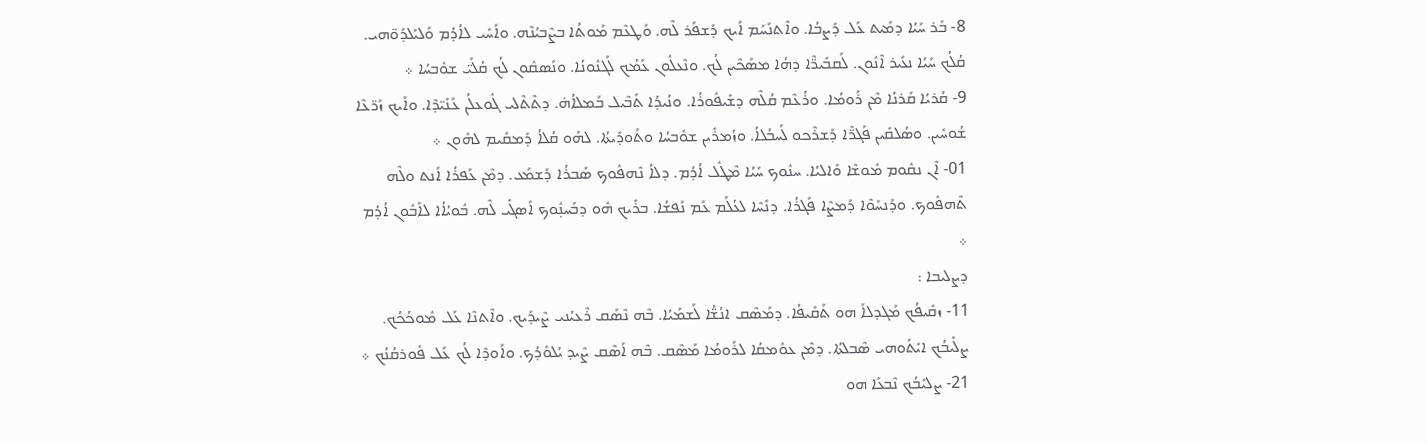8- ܒܰܪ ܚܰܝܳܐ ܕܡܺܝܬ ܥܰܠ ܕܰܨܒܳܐ. ܘܐܶܬܢܰܚܰܡ ܐܰܝܟ ܕܰܫܦܰܪ ܠܶܗ. ܘܰܛܥܶܡ ܡܰܘܬܳܐ ܒܨܶܒܝܳܢܶܗ. ܘܐܰܚܺܝ ܠܐܳܕܳܡ ܘܰܠܝܰܠܕܰܘ̈ܗܝ. ܩܳܠܳܟ ܚܰܝܳܐ ܢܥܺܝܪ ܐܶܢܽܘܢ. ܠܰܩܒܺܝܪ̈ܶܐ ܕܗܳܐ ܡܣܰܟܶܝܢ ܠܳܟ. ܘܢܶܥܠܽܘܢ ܥܰܡܳܟ ܠܰܓܢܽܘܢܳܐ. ܘܢܰܣܩܽܘܢ ܠܳܟ ܩܳܠܰܝ̈ ܫܘܽܒܚܳܐ ܀
9- ܩܳܪܝܳܐ ܩܰܪܢܳܐ ܡܶܢ ܪܰܘܡܳܐ. ܘܪܳܥܶܡ ܩܳܠܶܗ ܕܫܺܝܦܽܘܪܳܐ. ܘܢܳܝܕܳܐ ܬܺܒܶܝܠ ܒܰܡܠܐܳܗ̇. ܕܬܶܬܶܠܝ ܓܽܘܥܠܳܢ ܥܰܢܺܝ̈ܕܶܐ. ܘܐܰܝܟ ܙܰܪ̈ܥܶܐ ܫܳܘܚܺܝܢ. ܘܣܳܠܩܺܝܢ ܦܰܓܪ̈ܶܐ ܕܰܫܪܶܟܘ ܠܰܚܒܳܠܐܳ. ܘܙܳܡܪܺܝܢ ܫܘܽܒܚܳܐ ܘܬܰܘܕܺܝܬܳܐ. ܠܗܰܘ ܩܳܠܐܳ ܕܰܡܩܺܝܡ ܠܗܽܘܢ ܀
01- ܐܶܢ ܢܩܽܘܡ ܡܽܘܫܶܐ ܘܺܐܠܝܳܐ. ܚܢܽܘܟ ܚܰܝܳܐ ܡܶܛܽܠ ܐܳܕܳܡ. ܕܠܐܳ ܢܶܗܦܽܘܟ ܣܰܒܪܳܐ ܕܰܫܡܰܥ. ܕܡܶܢ ܥܰܦܪܳܐ ܐܰܢܬ ܘܠܶܗ ܬܶܗܦܽܘܟ. ܘܕܰܢܚܰܘܶܐ ܕܰܡܨܶܐ ܦܰܓܪܳܐ. ܕܢܺܚܶܐ ܠܥܳܠܰܡ ܥܰܡ ܢܰܦܫܳܐ. ܒܪܺܝܟ ܗܽܘ ܕܒܰܚܢ̣ܽܘܟ ܐܰܣܓܺܝ ܠܶܗ. ܒܽܘܝܳܐܳܐ ܠܐܰܒܽܘܢ ܐܳܕܳܡ ܀
ܕܨܠܝܒܐ :
11- ܙܩܺܝܦܳܟ ܡܰܓܕܠܐܰ ܗܘ ܬܰܩܺܝܦܳܐ. ܕܡܰܣܶܩ ܐܢܳܫ̈ܳܐ ܠܰܫܡܰܝܳܐ. ܒܶܗ ܢܶܣܰܩ ܪܶܥܝܳܢܝ ܨܶܝܕܰܝܟ. ܘܐܶܬܢܶܐ ܥܰܠ ܡܽܘܟܳܟܳܟ. ܨܠܺܝܒܳܟ ܐܝܺܬܰܘܗܝ ܣܶܒܠܬܳܐ. ܕܡܶܢ ܥܘܽܡܩܳܐ ܠܪܰܘܡܳܐ ܡܰܣܶܩ. ܒܶܗ ܐܰܣܶܩ ܨܶܝܕ ܝܳܠܘܽܕܳܟ. ܘܐܰܘܕܶܐ ܠܳܟ ܥܰܠ ܦܽܘܪܩܳܢܳܟ ܀
21- ܨܠܝܺܒܳܟ ܢܶܒܥܰܐ ܗܘ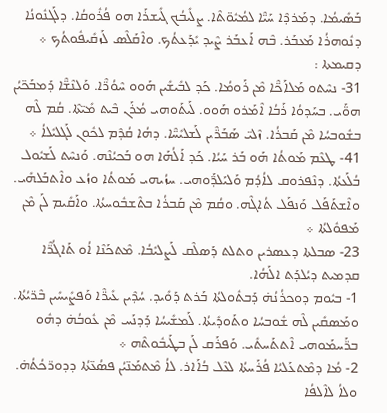ܒܰܣܺܝܡܳܐ. ܕܡܰܪܕܶܐ ܚܰܝ̈ܶܐ ܠܡܳܝܽܘ̈ܬܶܐ. ܨܠܺܝܒܳܟ ܓܺܝܫܪܰܐ ܗܘ ܦܳܪܽܘܩܳܐ. ܕܠܰܓܢܽܘܢܳܐ ܕܢܽܘܗܪܳܐ ܡܰܥܒܰܪ. ܒܶܗ ܐܰܥܒܰܪ ܨܶܝܕ ܝܺܕܰܥܬܳܟ. ܘܐܶܩܰܠܶܣ ܠܰܙܩܺܝܦܽܘܬܳܟ ܀
ܕܩܝܡܬܐ :
31- ܢܚܶܬܘ ܡܰܠܐܰܟ̈ܶܐ ܡܶܢ ܪܰܘܡܳܐ. ܟܰܕ ܠܒܺܝܫܺܝܢ ܗܰܘܘ ܚܶܘܳܪ̈ܶܐ. ܘܰܠܢܶܫ̈ܶܐ ܕܰܡܒܰܟ̈ܝܳܢ ܗܘ̈ܰܝ. ܒܚܰܕܘܳܐ ܪܰܒܳܐ ܐܶܡܰܪܘ ܗܰܘܘ. ܠܰܝܬܰܘܗܝ ܡܳܪܰܢ ܒܶܝܬ ܡܺܝ̈ܬܶܐ. ܩܳܡ ܠܶܗ ܒܫܽܘܒܚܳܐ ܡܶܢ ܩܰܒܪܳܐ. ܙܶܠܝ̈ ܣܰܒܰܪ̈ܶܝܢ ܠܰܫܠܝܺܚ̈ܶܐ. ܕܗܳܐ ܩܳܕܶܡ ܠܟܽܘܢ ܠܰܓܠܝܺܠܐܳ ܀
41- ܛܥܶܡ ܡܰܘܬܳܐ ܗܰܘ ܒܰܪ ܚܰܝܳܐ. ܟܰܕ ܐܰܠܳܗܰܐ ܗܘ ܒܰܟܝܳܢܶܗ. ܘܰܢܚܶܬ ܠܰܫܝܽܘܠ ܒܳܠܰܥܬܳܐ. ܕܢܶܦܪܘܩ ܠܐܳܕܳܡ ܘܰܠܝܰܠܕ̈ܰܘܗܝ. ܚܙܳܝܗܝ ܡܰܘܬܳܐ ܘܙܳܥ ܘܐܶܬܒܰܠܗܺܝ. ܘܐܶܫܬܰܦܰܠ ܘܰܢܦܰܠ ܬܳܐܓܶܗ. ܘܩܳܡ ܡܶܢ ܩܰܒܪܳܐ ܒܬܶܫܒܽܘܚܬܳܐ. ܘܐܰܩܺܝܡ ܠܰܢ ܡܶܢ ܡܰܦܘܽܠܬܳܐ ܀
23- ܣܒܠܬܐ ܕܥܣܪܝܢ ܘܬܠܬ ܕܰܣܠܶܩ ܠܰܨܠܝܺܒܳܐ. ܡܶܬܟܰܢܶܐ ܐܳܘ ܬܰܐܓܳܪ̈ܶܐ
ܩܕܡܝܬ ܕܝܳܠܕܰܬ ܐܠܰܗܳܐ.
1- ܒܝܽܘܡ ܕܘܟܪܳܢܳܗ̇ ܕܰܒܬܽܘܠܬܳܐ ܒܰܪܬ ܕܰܘܺܝܕ. ܚܳܕܶܝܢ ܥܺܝܪ̈ܶܐ ܘܰܦܨܺܝܚܺܝܢ ܒܶܪ̈ܝܳܬܳܐ. ܘܡܰܣܩܺܝܢ ܠܶܗ ܫܽܘܒܚܳܐ ܘܬܰܘܕܺܝܬܳܐ. ܠܰܡܫܺܝܚܳܐ ܕܰܕܢܰܚ ܡܶܢ ܥܽܘܒܳܗ̇ ܕܗܽܘ ܒܪ̈ܰܚܡܰܘܗܝ ܐܶܬܬܰܚܬܺܝ. ܘܰܦܪܰܩ ܠܰܢ ܒܛܰܝܒܽܘܬܶܗ ܀
2- ܡܳܐ ܕܡܶܬܥܰܠܝܳܐ ܦܳܪܰܚܬܳܐ ܠܥܶܠ ܒܳܐܰܐܪ. ܠܐܳ ܡܶܬܡܰܢ̈ܝܳܢ ܦܣܳܥ̈ܬܳܐ ܕܕܘܪ̈ܟܳܬܳܗ̇. ܘܠܐܳ ܠܐܶܠܦܳܐ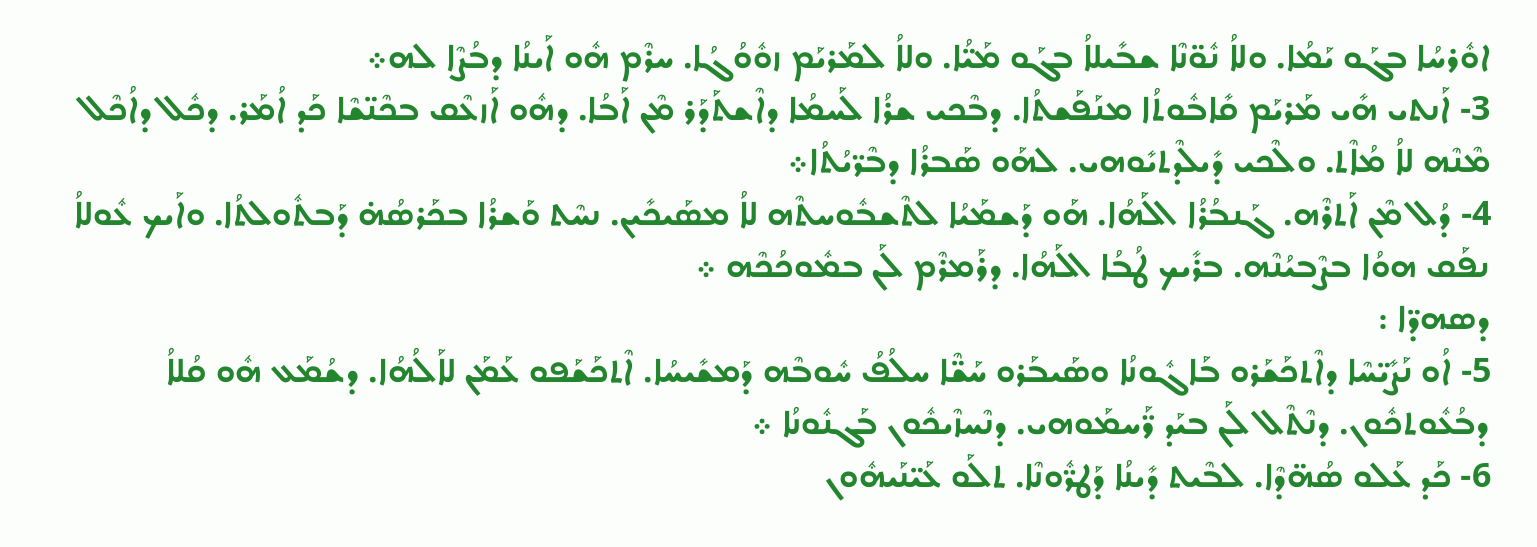ܐܘܽܪܚܳܐ ܒܓܰܘ ܝܰܡܳܐ. ܘܠܐܳ ܢܽܘ̈ܢܶܐ ܫܒܺܝܠܐܳ ܒܓܰܘ ܡܰܝ̈ܳܐ. ܘܠܐܳ ܠܡܰܪܝܰܡ ܙܘܽܘܳܓܳܐ. ܚܪܶܡ ܗܽܘ ܐܰܝܢܳܐ ܕܒܳܨܶܐ ܠܗ܀
3- ܐܰܢܬܝ ܗܺܝ ܡܰܪܝܰܡ ܩܺܐܒܽܘܬܳܐ ܡܢܰܦܰܫܬܳܐ. ܕܒܶܟܝ ܫܪܳܐ ܠܰܚܡܳܐ ܕܐܶܫܬܰܕܰܪ ܡܶܢ ܐܰܒܳܐ. ܕܗܽܘ ܐܰܙܥܶܩ ܒܟܶܢ̈ܫܶܐ ܟܰܕ ܐܳܡܰܪ. ܕܟܽܠ ܕܐܳܟܶܠ ܡܶܢܶܗ ܠܐܳ ܡܳܐܶܬ. ܘܠܶܟܝ ܕܺܝܠܶܕܬܝܺܘܗܝ. ܠܗܰܘ ܣܰܒܪܳܐ ܕܒܶܪ̈ܝܳܬܳܐ܀
4- ܕܳܠ ܡܶܢ ܐܰܬܪܶܗ. ܓܰܢܒܳܪܳܐ ܐܠܰܗܳܐ. ܗܰܘ ܕܰܫܡܰܝܳܐ ܠܬܶܫܒܽܘܚܬܶܗ ܠܐܳ ܡܣܰܝܟܺܝܢ. ܢܚܶܬ ܘܰܫܪܳܐ ܒܟܰܪܣܳܗ̇ ܕܰܒܬܽܘܠܬܳܐ. ܘܐܰܝܟ ܥܽܘܠܐܳ ܢܦܰܩ ܗܘܳܐ ܒܨܶܒܝܳܢܶܗ. ܒܪܺܝܟ ܛܳܒܳܐ ܐܠܰܗܳܐ. ܕܪܰܡܪܶܡ ܠܰܢ ܒܡܽܘܟܳܟܶܗ ܀
ܕܣܗܕ̈ܐ :
5- ܐܳܘ ܢܰܨܺܝ̈ܚܶܐ ܕܐܶܬܟܰܫܰܪܘ ܒܰܐܓܽܘܢܳܐ ܘܣܰܝܒܰܪܘ ܚܰܫ̈ܶܐ ܚܠܳܦܳ ܚܽܘܒܶܗ ܕܰܡܫܺܝܚܳܐ. ܐܶܬܟܰܫܰܦܘ ܥܰܡܰܢ ܠܐܰܠܳܗܳܐ. ܕܫܳܡܰܥ ܗܽܘ ܩܳܠܐܳ ܕܒܳܥܽܘܬܟܽܘܢ. ܕܢܶܬܶܠ ܠܰܢ ܒܝܰܕ ܪ̈ܰܚܡܰܘܗܝ. ܕܢܶܚܙܶܝܟܽܘܢ ܒܰܓܢܽܘܢܳܐ ܀
6- ܟܰܕ ܥܰܠܘ ܣܳܗ̈ܕܶܐ. ܠܒܶܝܬ ܕܺܝܢܳܐ ܕܰܛܪ̈ܽܘܢܶܐ. ܬܠܰܘ ܥܰܝ̈ܢܰܝܗܽܘܢ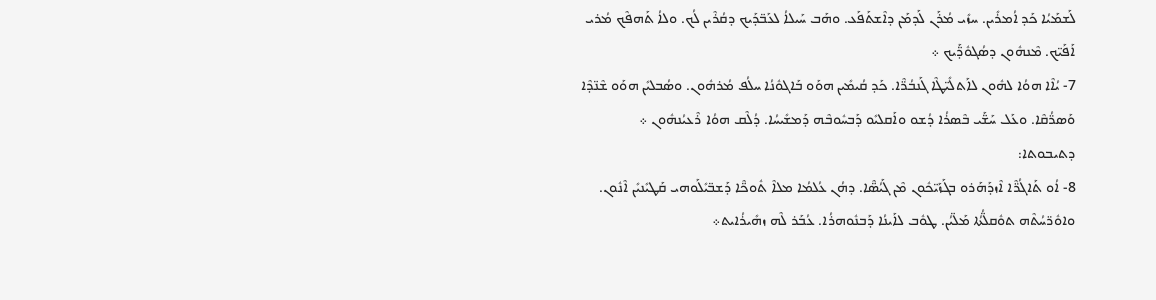ܠܰܫܡܰܝܳܐ ܟܰܕ ܐܳܡܪܺܝܢ. ܚܙܺܝ ܡܳܪܰܢ ܠܰܕܡܰܢ ܕܐܶܫܬܰܦܰܥ. ܘܗܰܒ ܚܰܝܠܐܳ ܠܥܰܒ̈ܕܰܝܟ ܕܩܳܪܶܝܢ ܠܳܟ. ܘܠܐܳ ܬܰܗܦܶܟ ܡܳܪܝ ܐܰܦܰܝ̈ܟ. ܡܶܢܗܽܘܢ ܕܣܳܓܘܽܕ̈ܰܝܟ ܀
7- ܝܳܐܶܐ ܗܘܳܐ ܠܗܽܘܢ ܠܐܰܬܠܺܝ̈ܛܶܐ ܓܰܢܒܳܪ̈ܶܐ. ܟܰܕ ܩܳܝܡܺܝܢ ܗܘܰܘ ܒܰܐܓܘܽܢܳܐ ܚܠܳܦ ܡܳܪܗܽܘܢ. ܘܣܳܒܠܝܺܢ ܗܘܰܘ ܫܶܢ̈ܕܶܐ ܘܰܣܪ̈ܳܩܶܐ. ܘܥܰܠ ܚܰܫ̈ܰܝ ܒܶܣܪܳܐ ܕܳܫܘ ܘܐܰܩܠܝܺܘ ܕܰܒܚܽܘܒܶܗ ܕܰܡܫܺܝܚܳܐ. ܕܳܠܶܩ ܗܘܳܐ ܪܶܥܝܳܢܗܽܘܢ ܀
ܕܬܝܒܘܬܐ:
8- ܐܳܘ ܬܰܐܓܳܪ̈ܶܐ ܐܶܙܕܰܗܰܪܘ ܒܓܰܙܰܝ̈ܟܽܘܢ ܡܶܢ ܓܰܝܳܣ̈ܶܐ. ܕܗܳܢ ܥܳܠܡܳܐ ܡܠܐܶ ܬܽܘܟ̈ܶܐ ܕܰܫܒ̈ܝܺܠܰܘܗܝ ܩܰܛܝܺܢܝܺܢ ܐܶܢܽܘܢ. ܘܐܘܽܪ̈ܚܳܬܶܗ ܬܘܽܩܠ̈ܳܬܳܐ ܡܰܠ̈ܝܳܢ. ܛܘܽܒ ܠܐܰܝܢܳܐ ܕܰܒܢܽܘܗܪܳܐ. ܥܳܒܰܪ ܠܶܗ ܙܗܺܝܪܳܐܝܬ܀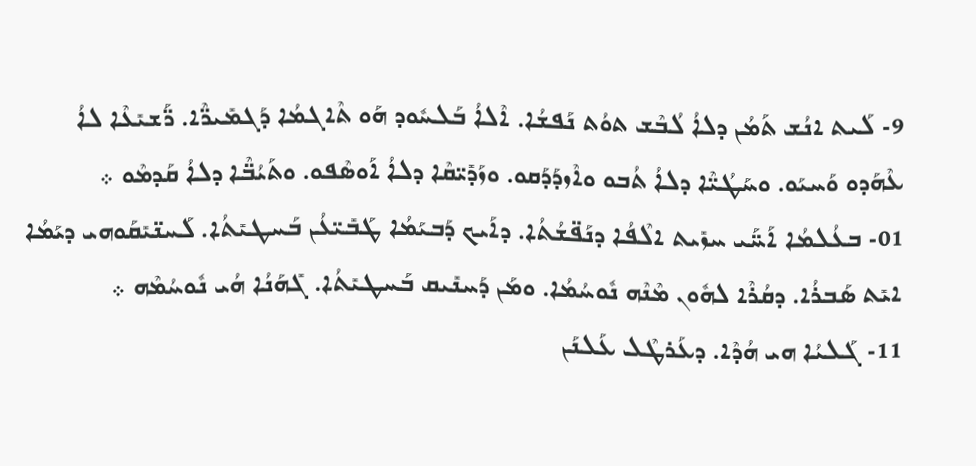9- ܠܰܝܬ ܐܢܳܫ ܬܰܡܳܢ ܕܠܐܳ ܠܳܒܶܫ ܬܘܳܬ ܢܰܦܫܳܐ. ܐܶܠܐܳ ܒܰܠܚܽܘܕ ܗܰܘ ܬܶܐܓܡܳܐ ܕܰܓܡܺܝܪ̈ܶܐ. ܪ̈ܰܫܝܺܥܶܐ ܠܐܳ ܥܶܗܰܕܘ ܘܰܚܝܰܘ. ܘܚܰܛܳܝ̈ܶܐ ܕܠܐܳ ܬܳܒܘ ܘܐܶܙܕܰܕܰܩܘ. ܘܙܰܕܺܝ̈ܩܶܐ ܕܠܐܳ ܐܰܘܣܶܦܘ. ܘܬܰܝܳܒ̈ܶܐ ܕܠܐܳ ܩܰܕܡܶܘ ܀
01- ܒܥܳܠܡܳܐ ܐܰܚ̈ܰܝ ܚܙܺܝܬ ܐܠܶܦܳܐ ܕܢܰܦ̈ܫܳܬܳܐ. ܕܐܰܝܟ ܕܰܒܝܰܡܳܐ ܛܰܒܺܝ̈ܥܳܢ ܒܰܚܛܝܺܬܳܐ. ܠܰܚܢ̈ܝܺܩܰܘܗܝ ܕܝܰܡܳܐ ܐܝܺܬ ܣܰܒܪܳܐ. ܕܩܳܪܶܐ ܠܗܽܘܢ ܡܶܢܶܗ ܢܽܘܚܳܡܳܐ. ܘܡܰܢ ܕܰܚܢܺܝܩ ܒܰܚܛܝܺܬܳܐ. ܓܺܗܰܢܳܐ ܗܳܝ ܢܽܘܚܳܡܶܗ ܀
11- ܓܰܠܝܳܐ ܗܝ ܗܳܕܶܐ. ܕܥܰܪܛܶܠ ܥܰܠܢܰܢ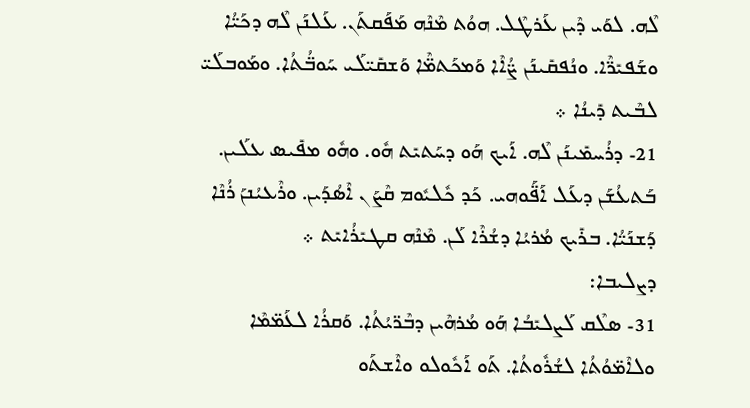ܠܶܗ. ܠܘܰܝ ܕܶܝܢ ܥܰܪܛܶܠ. ܗܘܳܬ ܡܶܢܶܗ ܡܰܦܰܩܬܰܢ. ܥܰܠܢܰܢ ܠܶܗ ܕܟܰܝ̈ܳܐ ܘܫܰܦܝܺܪ̈ܶܐ. ܘܢܳܦܩܺܝܢܰܢ ܨ̈ܳܐܶܐ ܘܰܡܟܰܬܡ̈ܶܐ ܘܰܫܩܺܝ̈ܠܰܝ ܚܰܘܒ̈ܳܬܳܐ. ܘܡܰܘܒܠܰܝ̈ ܠܒܶܝܬ ܕܺܝܢܳܐ ܀
21- ܕܪܳܚܡܺܝܢܰܢ ܠܶܗ. ܐܰܝܟ ܗܰܘ ܕܚܰܬܝܺܬ ܗܽܘ. ܘܗܽܘ ܡܦܺܝܣ ܥܠܰܝܢ. ܒܰܬܥܳܫܰܢ ܕܥܰܠ ܐܰܦ̈ܰܘܗܝ. ܟܰܕ ܟܽܠܝܽܘܡ ܩܶܨܰܢ ܐܶܣܳܕܰܝܢ. ܘܪܶܥܝܳܢܢܰ ܪܳܢܶܐ ܕܰܫܢܰܝ̈ܳܐ. ܒܪܺܝܟ ܡܳܪܝܳܐ ܕܫܳܪܶܐ ܠܰܢ. ܡܶܢܶܗ ܩܛܝܺܪܳܐܝܺܬ ܀
ܕܨܠܝܒܐ:
31- ܣܠܶܩ ܠܰܨܠܝܺܒܳܐ ܗܰܘ ܡܳܪܗܶܝܢ ܕܒܶܪ̈ܝܳܬܳܐ. ܘܰܩܪܳܐ ܠܥܰܡ̈ܡܶܐ ܘܠܐܶܡ̈ܘܳܬܳܐ ܠܫܳܪܽܘܬܳܐ. ܬܰܘ ܐܰܟܽܘܠܘ ܘܐܶܫܬܰܘ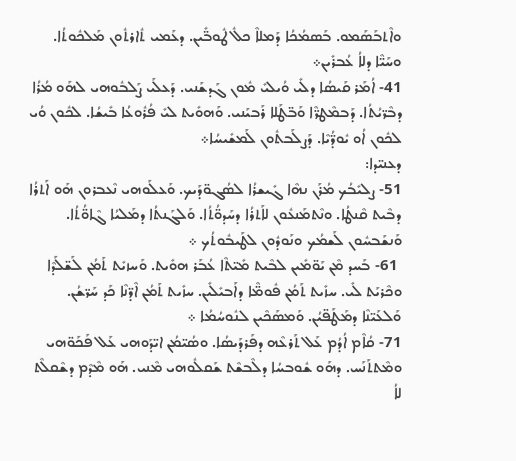ܘܐܶܬܒܰܣܰܡܘ. ܒܰܣܡܳܟܳܐ ܕܰܡܠܐܶ ܟܠܽ ܛܽܘܒ̈ܺܝܢ. ܕܥܰܡܝ ܬܽܐܪܬܽܘܢ ܡܰܠܟܽܘܬܳܐ. ܘܚܰܝ̈ܶܐ ܕܠܐܳ ܥܳܒܪܺܝܢ܀
41- ܐܳܡܰܪ ܩܰܝܣܳܐ ܕܠܺܝ ܘܳܝܠܝܺ ܡܽܘܢ ܓܰܕܫܰܢܝ. ܕܰܥܠܰܝ ܨܰܠܒܽܘܗܝ ܠܗܰܘ ܡܳܪܳܐ ܕܒܶܪ̈ܝܳܬܳܐ. ܕܰܒܡܶܛܪ̈ܶܐ ܘܰܒ̈ܛܰܠܐ ܪܰܒܝܰܢܝ. ܘܰܗܘܺܝܬ ܠܝܺ ܦܳܪܽܘܥܳܐ ܒܺܝܫܳܐ. ܠܟܽܘܢ ܘܳܝ ܠܟܽܘܢ ܐܳܘ ܝܽܘܕ̈ܳܝܶܐ. ܕܰܨܠܰܒܬܽܘܢ ܠܰܡܫܺܝܚܳܐ܀
ܕܥܢܝ̈ܕܐ:
51- ܨܠܝܺܒܳܟ ܡܳܪܰܢ ܢܗܶܐ ܓܺܝܫܪܳܐ ܠܣܳܓܘ̈ܕܰܝܟ. ܘܰܥܠܰܘܗܝ ܢܶܥܒܪܘܢ ܗܰܘ ܐܰܬܪܳܐ ܕܒܶܝܬ ܩܶܢܛܳܐ. ܘܢܶܬܡܰܢܥܽܘܢ ܠܐܰܬܪܳܐ ܕܚܰܕܘ̈ܳܬܳܐ. ܘܰܠܓܰܢܬܳܐ ܕܡܰܠܝܳܐ ܓܶܐܘ̈ܳܬܳܐ. ܘܰܢܫܰܒܚܽܘܢ ܠܰܫܡܳܟ ܘܢܰܘܕܽܘܢ ܠܛܰܝܒܽܘܬܳܟ ܀
 61- ܒܰܚܕ ܡܶܢ ܝܰܘ̈ܡܺܝܢ ܠܒܶܝܬ ܡܺܝ̈ܬܶܐ ܥܳܒܰܪ ܗܘܺܝܬ. ܘܰܚܙܝܺܬ ܬܰܡܳܢ ܠܰܫ̈ܠܰܕܶܐ ܘܟܶܪܝܰܬ ܠܺܝ. ܚܙܺܝܬ ܬܰܡܳܢ ܦܽܘܡ̈ܶܐ ܕܐܰܒܝܺܠܺܝܢ. ܚܙܺܝܬ ܬܰܡܳܢ ܐܶܕ̈ܢܶܐ ܟܰܕ ܚܰܪ̈ܫܳܢ. ܘܰܠܥܰܝ̈ܢܶܐ ܕܡܰܛܰܦ̈ܝܳܢ. ܘܰܡܣܰܟܶܝܢ ܠܢܽܘܚܳܡܳܐ ܀
71- ܩܳܐܶܡ ܐܳܕܳܡ ܥܰܠ ܬܰܪܥܶܗ ܕܦܰܪܕܰܝܣܳܐ. ܘܣܳܝ̈ܡܳܢ ܐܝ̈ܕܰܘܗܝ ܥܰܠ ܦܰܟܰܘ̈ܗܝ ܘܡܶܬܬܰܢܰܚ. ܕܗܰܘ ܫܽܘܒܚܳܐ ܕܠܶܒܫܶܬ ܫܰܩܠܽܘܗܝ ܡܶܢܝ. ܗܰܘ ܡܶܕܶܡ ܕܫܶܩܠܶܬ ܠܐܳ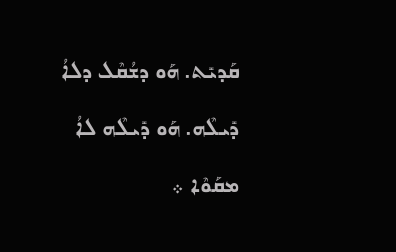ܩܰܕܝܺܬ. ܗܰܘ ܕܫܳܩܶܠ ܕܠܐܳ ܕܺܝܠܶܗ. ܗܰܘ ܕܺܝܠܶܗ ܠܐܳ ܡܩܰܘܶܐ ܀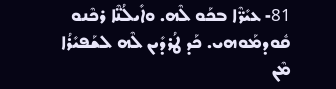81- ܥܝܺܪ̈ܶܐ ܒܟܰܘ ܠܶܗ. ܘܐܺܝܠܳܢ̈ܶܐ ܪܟܶܢܘ ܩܽܘܕܡܰܘܗܝ. ܟܰܕ ܛܳܪܕܺܝܢ ܠܶܗ ܠܫܰܦܝܺܪܳܐ ܡܶܢ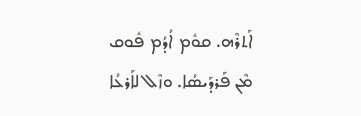ܐܰܬܪܶܗ. ܩܘܽܡ ܐܳܕܳܡ ܦܽܘܩ ܡܶܢ ܦܰܪܕܰܝܣܳܐ. ܘܙܶܠ ܠܐܰܪܥܳܐ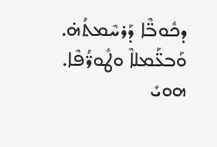ܕܟܽܘܒ̈ܶܐ ܕܰܪܚܶܡܬܳܗ̇. ܘܰܒܥ̈ܰܡܠܐܶ ܘܛܽܘܪ̈ܳܦܶܐ. ܗܘܝܺ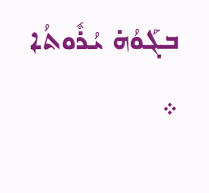ܒܓܰܘܳܗ̇ ܝܳܪܽܘܬܳܐ ܀